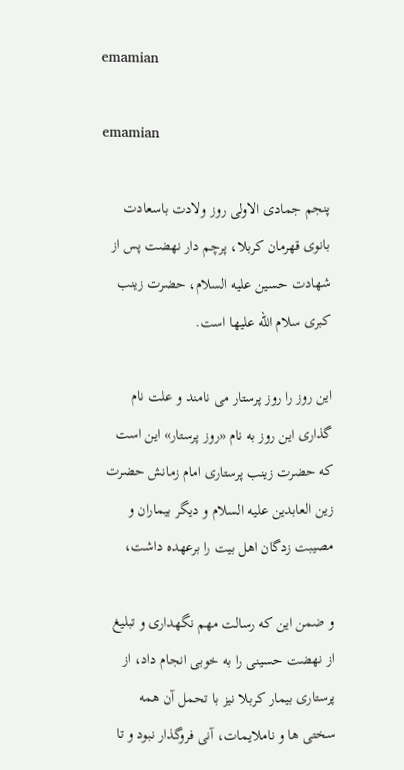emamian

emamian

پنجم جمادی الاولی روز ولادت باسعادت بانوی قهرمان کربلا، پرچم دار نهضت پس از شهادت حسین علیه السلام، حضرت زینب کبری سلام الله علیها است.

این روز را روز پرستار می نامند و علت نام گذاری این روز به نام «روز پرستار» این است که حضرت زینب پرستاری امام زمانش حضرت زین العابدین علیه السلام و دیگر بیماران و مصیبت زدگان اهل بیت را برعهده داشت،

و ضمن این که رسالت مهم نگهداری و تبلیغ از نهضت حسینی را به خوبی انجام داد، از پرستاری بیمار کربلا نیز با تحمل آن همه سختی ها و ناملایمات، آنی فروگذار نبود و تا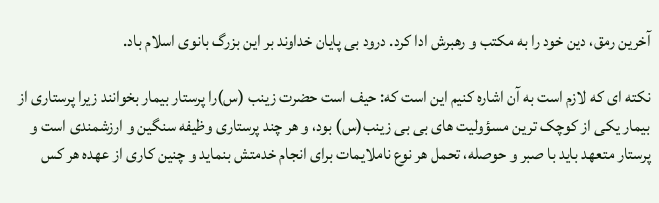آخرین رمق، دین خود را به مکتب و رهبرش ادا کرد. درود بی پایان خداوند بر این بزرگ بانوی اسلام باد.

نکته ای که لازم است به آن اشاره کنیم این است که: حیف است حضرت زینب (س)را پرستار بیمار بخوانند زیرا پرستاری از بیمار یکی از کوچک ترین مسؤولیت های بی بی زینب(س) بود، و هر چند پرستاری وظیفه سنگین و ارزشمندی است و پرستار متعهد باید با صبر و حوصله، تحمل هر نوع ناملایمات برای انجام خدمتش بنماید و چنین کاری از عهده هر کس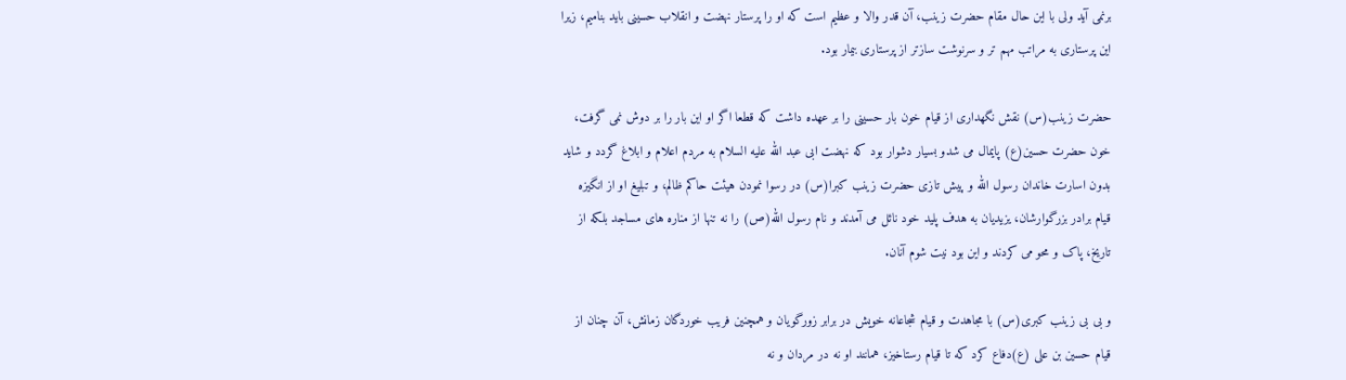برنمی آید ولی با این حال مقام حضرت زینب، آن قدر والا و عظیم است که او را پرستار نهضت و انقلاب حسینی باید بنامیم، زیرا این پرستاری به مراتب مهم تر و سرنوشت سازتر از پرستاری بیمار بود.

حضرت زینب(س) نقش نگهداری از قیام خون بار حسینی را بر عهده داشت که قطعا اگر او این بار را بر دوش نمی گرفت، خون حضرت حسین(ع) پایمال می شدو بسیار دشوار بود که نهضت ابی عبد الله علیه السلام به مردم اعلام و ابلاغ گردد و شاید بدون اسارت خاندان رسول الله و پیش تازی حضرت زینب کبرا(س) در رسوا نمودن هیئت حاکم ظالم، و تبلیغ او از انگیزه قیام برادر بزرگوارشان، یزیدیان به هدف پلید خود نائل می آمدند و نام رسول الله(ص) را نه تنها از مناره های مساجد بلکه از تاریخ، پاک و محو می کردند و این بود نیت شوم آنان.

و بی بی زینب کبری(س) با مجاهدت و قیام شجاعانه خویش در برابر زورگویان و همچنین فریب خوردگان زمانش، آن چنان از قیام حسین بن علی (ع)دفاع کرد که تا قیام رستاخیز، همانند او نه در مردان و نه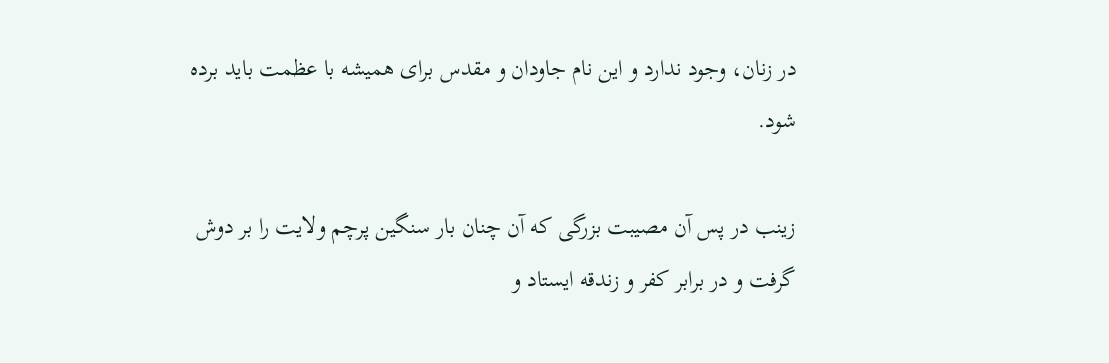در زنان، وجود ندارد و این نام جاودان و مقدس برای همیشه با عظمت باید برده شود.

زینب در پس آن مصیبت بزرگی که آن چنان بار سنگین پرچم ولایت را بر دوش گرفت و در برابر کفر و زندقه ایستاد و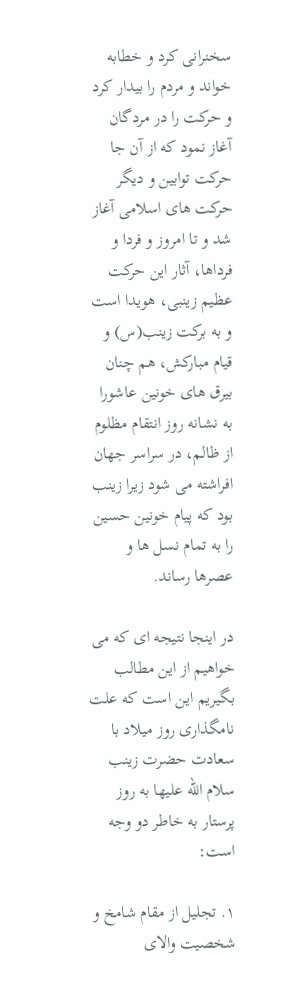سخنرانی کرد و خطابه خواند و مردم را بیدار کرد و حرکت را در مردگان آغاز نمود که از آن جا حرکت توابین و دیگر حرکت های اسلامی آغاز شد و تا امروز و فردا و فرداها، آثار این حرکت عظیم زینبی، هویدا است و به برکت زینب(س) و قیام مبارکش، هم چنان بیرق های خونین عاشورا به نشانه روز انتقام مظلوم از ظالم، در سراسر جهان افراشته می شود زیرا زینب بود که پیام خونین حسین را به تمام نسل ها و عصرها رساند.

در اینجا نتیجه ای که می خواهیم از این مطالب بگیریم این است که علت نامگذاری روز میلاد با سعادت حضرت زینب سلام الله علیها به روز پرستار به خاطر دو وجه است:

۱. تجلیل از مقام شامخ و شخصیت والای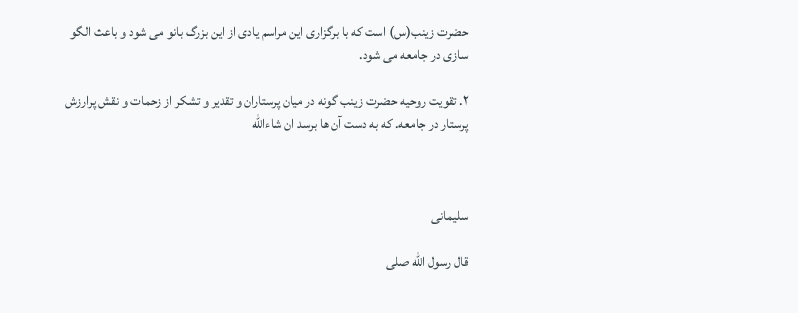حضرت زینب(س) است که با برگزاری این مراسم یادی از این بزرگ بانو می شود و باعث الگو سازی در جامعه می شود.

۲. تقویت روحیه حضرت زینب گونه در میان پرستاران و تقدیر و تشکر از زحمات و نقش پرارزش پرستار در جامعه. که به دست آن ها برسد ان شاءالله



سلیمانی

قال رسول الله صلی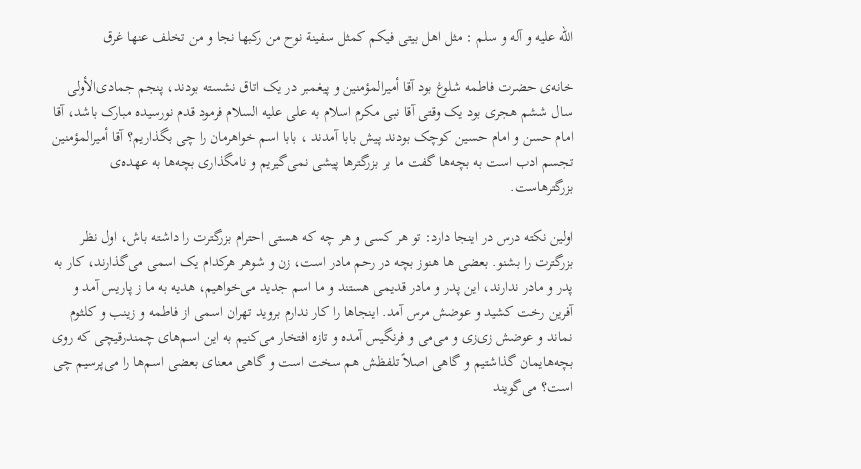الله علیه و آله و سلم : مثل اهل بیتی فیکم کمثل سفینة نوح من رکبها نجا و من تخلف عنها غرق

خانه‌ی حضرت فاطمه شلوغ بود آقا أمیرالمؤمنین و پیغمبر در یک اتاق نشسته بودند، پنجم جمادی‌الأولی سال ششم هجری بود یک وقتی آقا نبی مکرم اسلام به علی علیه السلام فرمود قدم نورسیده مبارک باشد، آقا امام حسن و امام حسین کوچک بودند پیش بابا آمدند ، بابا اسم خواهرمان را چی بگذاریم؟ آقا أمیرالمؤمنین تجسم ادب است به بچه‌ها گفت ما بر بزرگترها پیشی نمی‌گیریم و نامگذاری بچه‌ها به عهده‌ی بزرگترهاست.

اولین نکته درس در اینجا دارد: تو هر کسی و هر چه که هستی احترام بزرگترت را داشته باش، اول نظر بزرگترت را بشنو. بعضی ها هنوز بچه در رحم مادر است، زن و شوهر هرکدام یک اسمی می‌گذارند، کار به پدر و مادر ندارند، این پدر و مادر قدیمی هستند و ما اسم جدید می‌خواهیم، هدیه به ما ز پاریس آمد و آفرین رخت کشید و عوضش مرس آمد. اینجاها را کار ندارم بروید تهران اسمی از فاطمه و زینب و کلثوم نماند و عوضش زی‌زی و می‌می و فرنگیس آمده و تازه افتخار می‌کنیم به این اسم‌های چمندرقیچی که روی بچه‌هایمان گذاشتیم و گاهی اصلاً تلفظش هم سخت است و گاهی معنای بعضی اسم‌ها را می‌پرسیم چی است؟ می‌گویند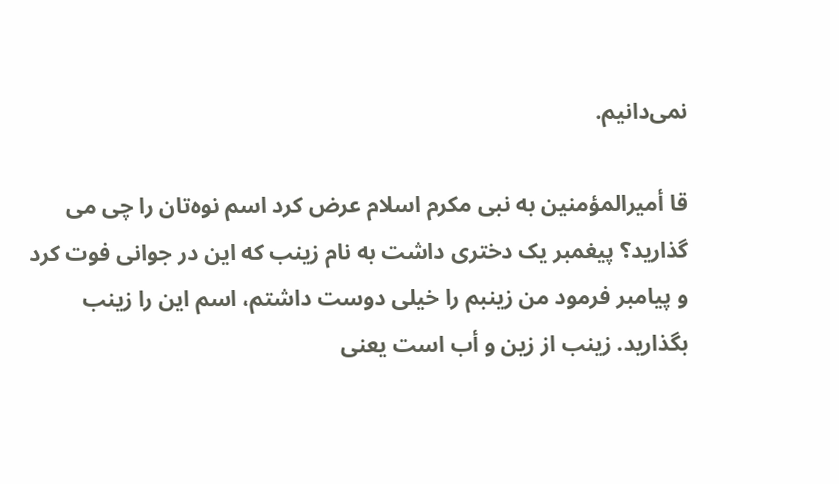نمی‌دانیم.

قا أمیرالمؤمنین به نبی مکرم اسلام عرض کرد اسم نوه‌تان را چی می گذارید؟ پیغمبر یک دختری داشت به نام زینب که این در جوانی فوت کرد و پیامبر فرمود من زینبم را خیلی دوست داشتم، اسم این را زینب بگذارید. زینب از زین و أب است یعنی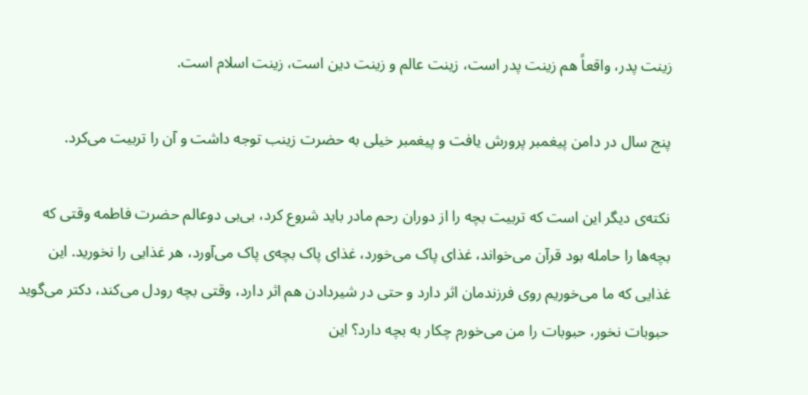زینت پدر، واقعاً هم زینت پدر است، زینت عالم و زینت دین است، زینت اسلام است.

پنج سال در دامن پیغمبر پرورش یافت و پیغمبر خیلی به حضرت زینب توجه داشت و آن را تربیت می‌کرد.

نکته‌ی دیگر این است که تربیت بچه را از دوران رحم مادر باید شروع کرد، بی‌بی دوعالم حضرت فاطمه وقتی که بچه‌ها را حامله بود قرآن می‌خواند، غذای پاک می‌خورد، غذای پاک بچه‌ی پاک می‌آورد، هر غذایی را نخورید. این غذایی که ما می‌خوریم روی فرزندمان اثر دارد و حتی در شیردادن هم اثر دارد، وقتی بچه رودل می‌کند، دکتر می‌گوید حبوبات نخور، حبوبات را من می‌خورم چکار به بچه دارد؟ این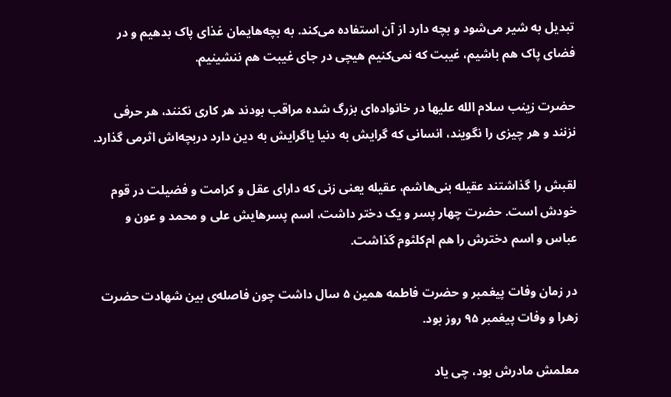تبدیل به شیر می‌شود و بچه دارد از آن استفاده می‌کند. به بچه‌هایمان غذای پاک بدهیم و در فضای پاک هم باشیم، غیبت که نمی‌کنیم هیچی در جای غیبت هم ننشینیم.

حضرت زینب سلام الله علیها در خانواده‌ای بزرگ شده مراقب بودند هر کاری نکنند، هر حرفی نزنند و هر چیزی را نگویند، انسانی که گرایش به دنیا یاگرایش به دین دارد دربچه‌اش اثرمی‌ گذارد.

لقبش را گذاشتند عقیله بنی‌هاشم، عقیله یعنی زنی که دارای عقل و کرامت و فضیلت در قوم خودش است. حضرت چهار پسر و یک دختر داشت، اسم پسرهایش علی و محمد و عون و عباس و اسم دخترش را هم ام‌کلثوم گذاشت.

در زمان وفات پیغمبر و حضرت فاطمه همین ۵ سال داشت چون فاصله‌ی بین شهادت حضرت زهرا و وفات پیغمبر ۹۵ روز بود.

معلمش مادرش بود، چی یاد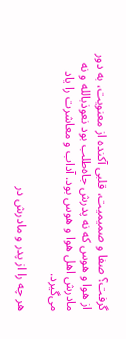گرفت؟ صفا و صمیمیت، قلبی آکنده از معنویت، به دور از هوا و هوس که نه پدرش جاه‌طلب بود نعوذبالله و نه مادرش اهل هوا و هوس بود. آداب و معاشرت را یاد می‌گیرد.

هر چه را از پدر و مادرش در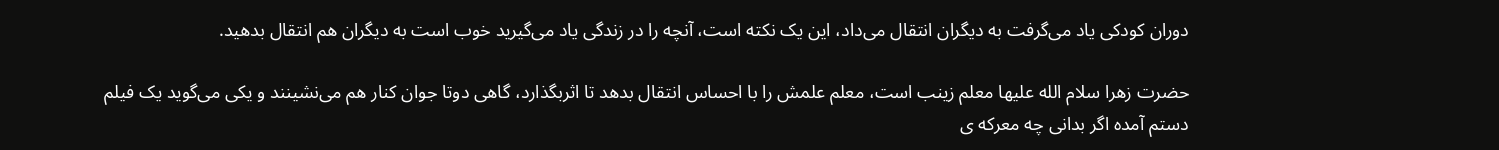دوران کودکی یاد می‌گرفت به دیگران انتقال می‌داد، این یک نکته است، آنچه را در زندگی یاد می‌گیرید خوب است به دیگران هم انتقال بدهید.

حضرت زهرا سلام الله علیها معلم زینب است، معلم علمش را با احساس انتقال بدهد تا اثربگذارد، گاهی دوتا جوان کنار هم می‌نشینند و یکی می‌گوید یک فیلم دستم آمده اگر بدانی چه معرکه ی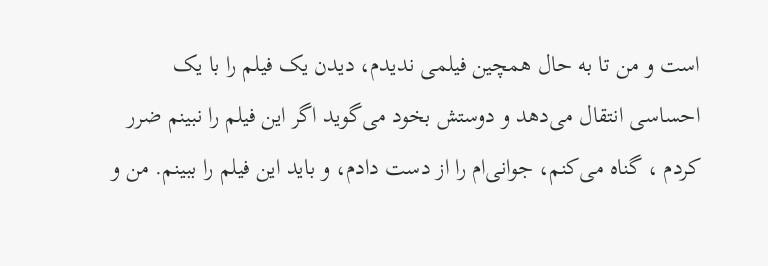است و من تا به حال همچین فیلمی ندیدم، دیدن یک فیلم را با یک احساسی انتقال می‌دهد و دوستش بخود می‌گوید اگر این فیلم را نبینم ضرر کردم ، گناه می‌کنم، جوانی‌ام را از دست دادم، و باید این فیلم را ببینم. من و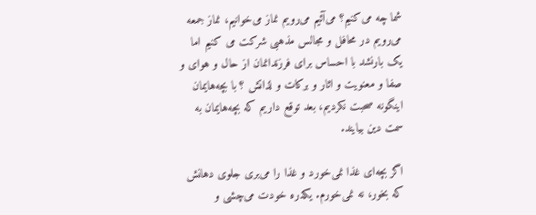شما چه می‌کنیم؟ می‌آئیم می‌رویم نماز می‌خوانیم، نماز جمعه می‌رویم در محافل و مجالس مذهبی شرکت می کنیم اما یک بارنشد با احساس برای فرزندانمان از حال و هوای و صفا و معنویت و اثار و برکات و لذاتش ؟ با بچه‌هایمان اینگونه صحبت نکردیم، بعد توقع داریم که بچه‌هایمان به سمت دین بیایند.

اگر بچه‌ای غذا نمی‌خورد و غذا را می‌بری جلوی دهانش که بخور، نه نمی‌خورم. یکذره خودت می‌چشی و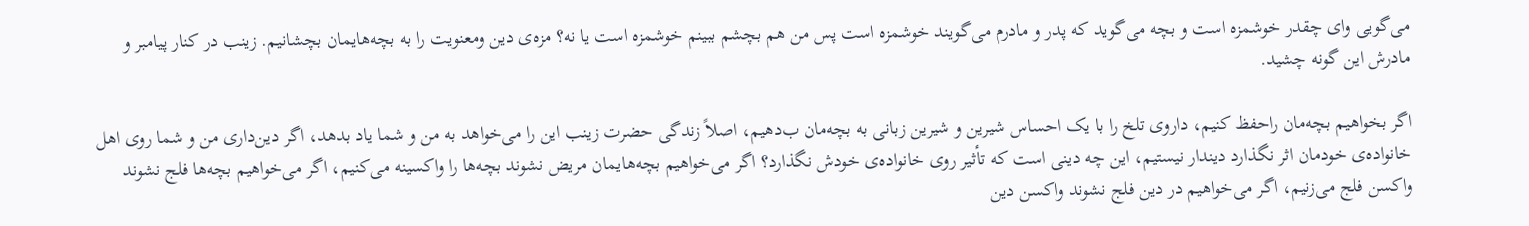می‌گویی وای چقدر خوشمزه است و بچه می‌گوید که پدر و مادرم می‌گویند خوشمزه است پس من هم بچشم ببینم خوشمزه است یا نه؟ مزه‌ی دین ومعنویت را به بچه‌هایمان بچشانیم. زینب در کنار پیامبر و مادرش این گونه چشید.

اگر بخواهیم بچه‌مان راحفظ کنیم، داروی تلخ را با یک احساس شیرین‌ و شیرین زبانی به بچه‌مان ب‌دهیم، اصلاً زندگی حضرت زینب این را می‌خواهد به من و شما یاد بدهد، اگر دین‌داری من و شما روی اهل خانواده‌ی خودمان اثر نگذارد دیندار نیستیم، این چه دینی است که تأثیر روی خانواده‌ی خودش نگذارد؟ اگر می‌خواهیم بچه‌هایمان مریض نشوند بچه‌ها را واکسینه می‌کنیم، اگر می‌خواهیم بچه‌ها فلج نشوند واکسن فلج می‌زنیم، اگر می‌خواهیم در دین فلج نشوند واکسن دین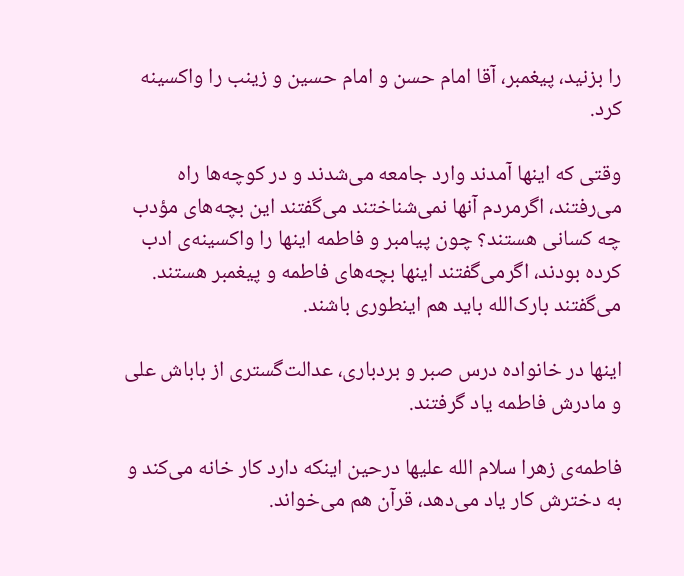را بزنید، پیغمبر، آقا امام حسن و امام حسین و زینب را واکسینه کرد.

وقتی که اینها آمدند وارد جامعه می‌شدند و در کوچه‌ها راه می‌رفتند، اگرمردم آنها نمی‌شناختند می‌گفتند این بچه‌های مؤدب چه کسانی هستند؟ چون پیامبر و فاطمه‌ اینها را واکسینه‌ی ادب کرده بودند، اگرمی‌گفتند اینها بچه‌های فاطمه و پیغمبر هستند. می‌گفتند بارک‌الله باید هم اینطوری باشند.

اینها در خانواده درس صبر و بردباری، عدالت‌گستری از باباش علی و مادرش فاطمه یاد گرفتند.

فاطمه‌ی زهرا سلام الله علیها درحین اینکه دارد کار خانه می‌کند و به دخترش کار یاد می‌دهد، قرآن هم می‌خواند.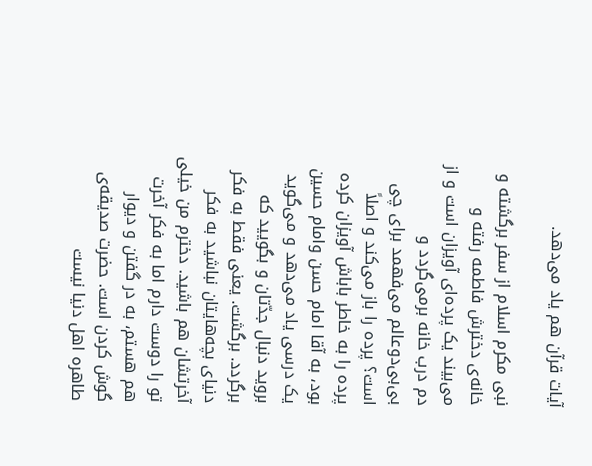آیات قرآن هم یاد می‌دهد.

نبی مکرم اسلام از سفر برگشته و خانه‌ی دخترش فاطمه رفته و می‌بیند یک پرده‌ای آویزان است و از دم درب خانه برمی‌گردد و بی‌بی‌دوعالم می‌فهمد برای چی است؟‌ پرده را باز می‌کند و اصلاً پرده را به خاطر باباش آویزان کرده بود، به آقا امام حسن وامام حسین یک درسی یاد می‌دهد و می‌گوید بروید دنبال جدّتان و بگویید که برگردد. برگشت. یعنی فقط به فکر دنیای بچه‌هایتان نباشید به فکر آخرتشان هم باشید. دخترم من خیلی تو را دوست دارم اما به فکر آخرت هم هستم، به در گفتن و دیوار گوش کردن است. حضرت صدیقه‌ی طاهره اهل دنیا نیست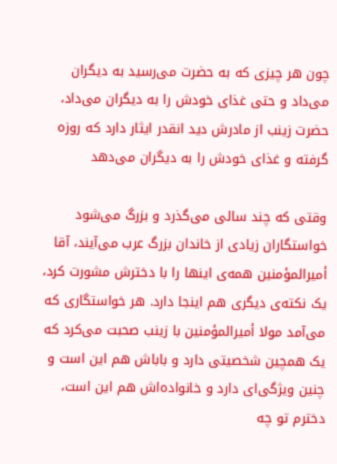چون هر چیزی که به حضرت می‌رسید به دیگران می‌داد و حتی غذای خودش را به دیگران می‌داد، حضرت زینب از مادرش دید انقدر ایثار دارد که روزه گرفته و غذای خودش را به دیگران می‌دهد

وقتی که چند سالی می‌گذرد و بزرگ می‌شود خواستگاران زیادی از خاندان بزرگ عرب می‌آیند، آقا أمیرالمؤمنین همه‌ی اینها را با دخترش مشورت کرد، یک نکته‌ی دیگری هم اینجا دارد. هر خواستگاری که می‌آمد مولا أمیرالمؤمنین با زینب صحبت می‌کرد که یک همچین شخصیتی دارد و باباش هم این است و چنین ویژگی‌ای دارد و خانواده‌اش هم این است، دخترم تو چه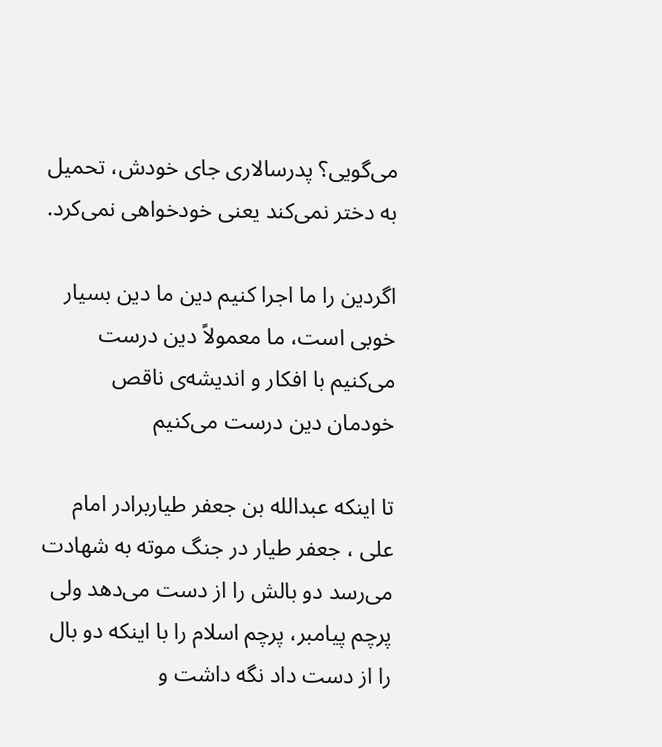می‌گویی؟ پدرسالاری جای خودش، تحمیل به دختر نمی‌کند یعنی خودخواهی نمی‌کرد.

اگردین را ما اجرا کنیم دین ما دین بسیار خوبی است، ما معمولاً‌ دین درست می‌کنیم با افکار و اندیشه‌ی ناقص خودمان دین درست می‌کنیم

تا اینکه عبدالله بن جعفر طیاربرادر امام علی ، جعفر طیار در جنگ موته به شهادت می‌رسد دو بالش را از دست می‌دهد ولی پرچم پیامبر، پرچم اسلام را با اینکه دو بال را از دست داد نگه داشت و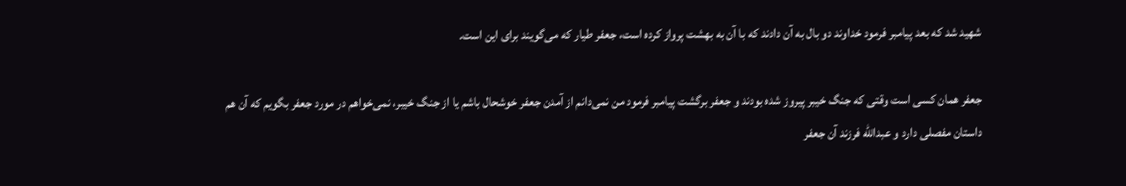شهید شد که بعد پیامبر فرمود خداوند دو بال به آن دادند که با آن به بهشت پرواز کرده است، جعفر طیار که می‌گویند برای این است.

جعفر همان کسی است وقتی که جنگ خیبر پیروز شده بودند و جعفر برگشت پیامبر فرمود من نمی‌دانم از آمدن جعفر خوشحال باشم یا از جنگ خیبر، نمی‌خواهم در مورد جعفر بگویم که آن هم داستان مفصلی دارد و عبدالله فرزند آن جعفر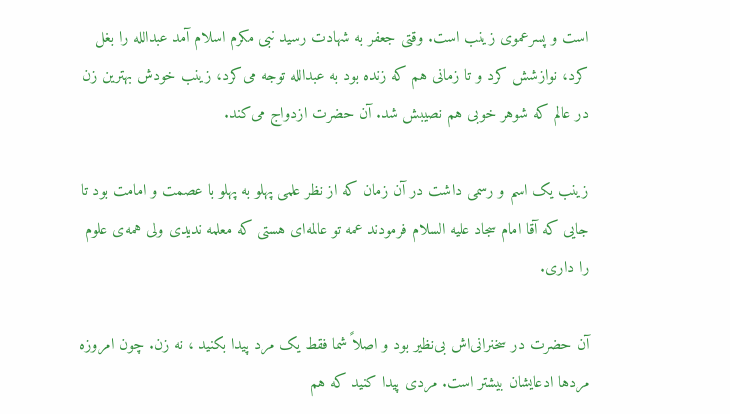است و پسرعموی زینب است. وقتی جعفر به شهادت رسید نبی مکرم اسلام آمد عبدالله را بغل کرد، نوازشش کرد و تا زمانی هم که زنده بود به عبدالله توجه می‌کرد، زینب خودش بهترین زن در عالم که شوهر خوبی هم نصیبش شد. آن حضرت ازدواج می‌کند.

زینب یک اسم و رسمی داشت در آن زمان که از نظر علمی پهلو به پهلو با عصمت و امامت بود تا جایی که آقا امام سجاد علیه السلام فرمودند عمه تو عالمه‌ای هستی که معلمه ندیدی ولی همه‌ی علوم را داری.

آن حضرت در سخنرانی‌اش بی‌نظیر بود و اصلاً شما فقط یک مرد پیدا بکنید ، نه زن. چون امروزه مردها ادعایشان بیشتر است. مردی پیدا کنید که هم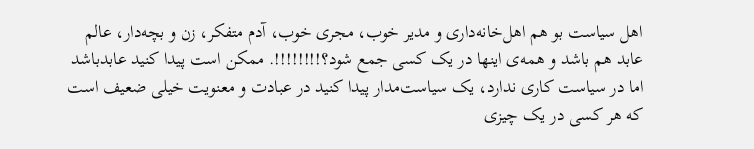اهل سیاست بو هم اهل‌خانه‌داری و مدیر خوب، مجری خوب، آدم متفکر، زن و بچه‌دار، عالم عابد هم باشد و همه‌ی اینها در یک کسی جمع شود؟!!!!!!!!. ممکن است پیدا کنید عابدباشد اما در سیاست کاری ندارد، یک سیاست‌مدار پیدا کنید در عبادت و معنویت خیلی ضعیف است که هر کسی در یک چیزی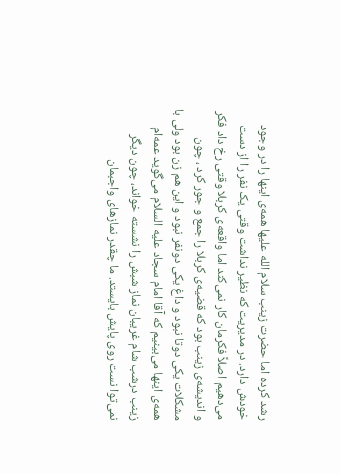رشد کرده اما حضرت زینب سلام الله علیها همه‌ی اینها را در وجود خودش دارد. در مدیریت که نظیر نداشت وقتی یک نفر را از دست می‌دهیم اصلاً فکرمان کار نمی‌کند اما واقعه‌ی کربلا وقتی رخ داد فکر و اندیشه‌ی زینب بود که قضیه‌ی کربلا را جمع و جور کرد ، چون مشکلات یکی دوتا نبود و داغ یکی دونفر نبود و این هم زن بود ولی با همه‌ی اینها می‌بینیم که آقا امام سجاد علیه السلام می‌گوید عمه‌ام زینب درشب شام غریبان نماز شبش را نشسته خواند، چون دیگر نمی‌توا نست روی پایش بایستد. ما چقدر نمازهای واجبمان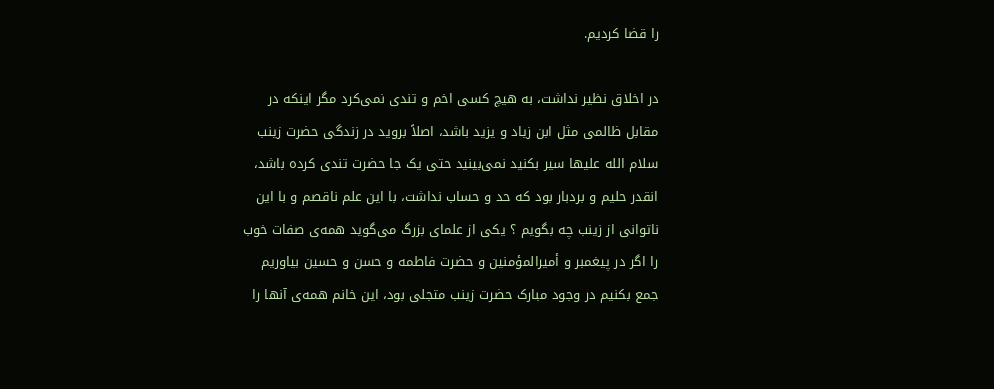را قضا کردیم.

در اخلاق نظیر نداشت، به هیچ کسی اخم و تندی نمی‌کرد مگر اینکه در مقابل ظالمی مثل ابن زیاد و یزید باشد، اصلاً بروید در زندگی حضرت زینب سلام الله علیها سیر بکنید نمی‌بینید حتی یک جا حضرت تندی کرده باشد، انقدر حلیم و بردبار بود که حد و حساب نداشت، با این علم ناقصم و با این ناتوانی از زینب چه بگویم ؟ یکی از علمای بزرگ می‌گوید همه‌ی صفات خوب را اگر در پیغمبر و أمیرالمؤمنین و حضرت فاطمه و حسن و حسین بیاوریم جمع بکنیم در وجود مبارک حضرت زینب متجلی بود، این خانم همه‌ی آنها را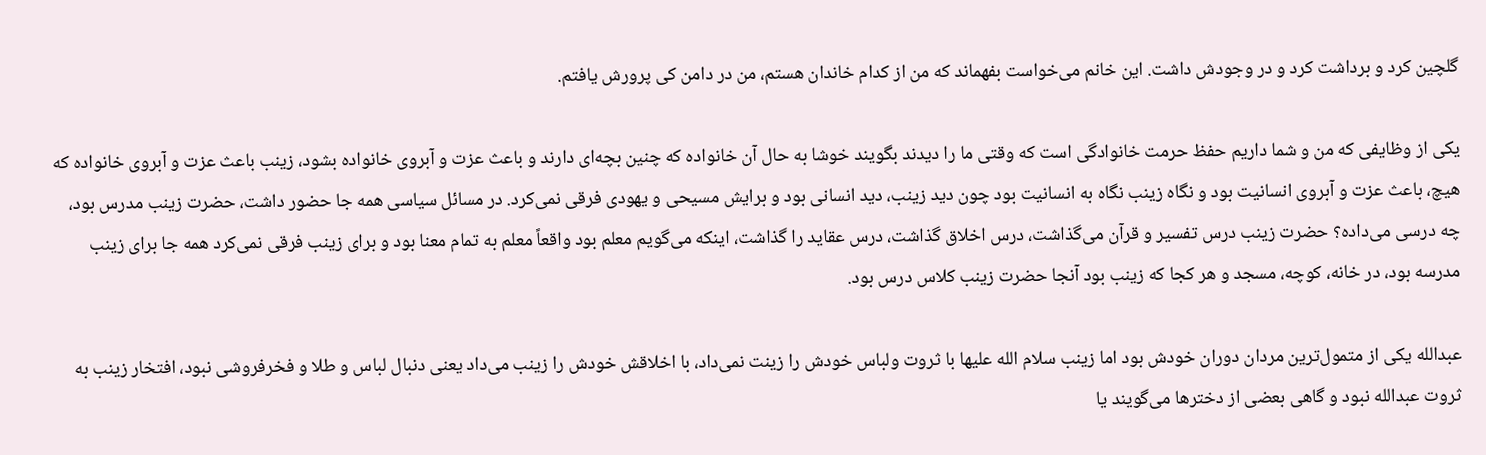گلچین کرد و برداشت کرد و در وجودش داشت. این خانم می‌خواست بفهماند که من از کدام خاندان هستم، من در دامن کی پرورش یافتم.

یکی از وظایفی که من و شما داریم حفظ حرمت خانوادگی است که وقتی ما را دیدند بگویند خوشا به حال آن خانواده که چنین بچه‌ای دارند و باعث عزت و آبروی خانواده بشود، زینب باعث عزت و آبروی خانواده که هیچ، باعث عزت و آبروی انسانیت بود و نگاه زینب نگاه به انسانیت بود چون دید زینب، دید انسانی بود و برایش مسیحی و یهودی فرقی نمی‌کرد. در مسائل سیاسی همه جا حضور داشت، حضرت زینب مدرس بود، چه درسی می‌داده؟ حضرت زینب درس تفسیر و قرآن می‌گذاشت، درس اخلاق گذاشت، درس عقاید را گذاشت، اینکه می‌گویم معلم بود واقعاً معلم به تمام معنا بود و برای زینب فرقی نمی‌کرد همه جا برای زینب مدرسه بود، در خانه، کوچه، مسجد و هر کجا که زینب بود آنجا حضرت زینب کلاس درس بود.

عبدالله یکی از متمول‌ترین مردان دوران خودش بود اما زینب سلام الله علیها با ثروت ولباس خودش را زینت نمی‌داد، با اخلاقش خودش را زینب می‌داد یعنی دنبال لباس و طلا و فخرفروشی نبود، افتخار زینب به ثروت عبدالله نبود و گاهی بعضی از دخترها می‌گویند یا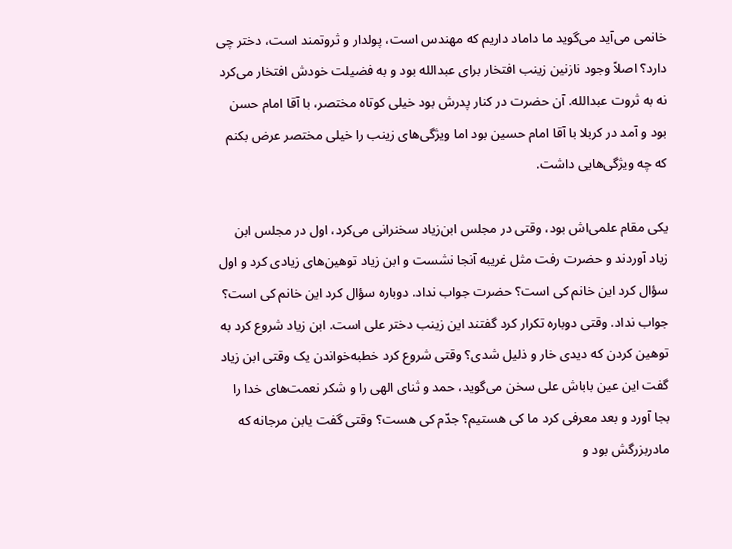خانمی می‌آید می‌گوید ما داماد داریم که مهندس است، پولدار و ثروتمند است، دختر چی دارد؟ اصلاً وجود نازنین زینب افتخار برای عبدالله بود و به فضیلت خودش افتخار می‌کرد نه به ثروت عبدالله. آن حضرت در کنار پدرش بود خیلی کوتاه مختصر، با آقا امام حسن بود و آمد در کربلا با آقا امام حسین بود اما ویژگی‌های زینب را خیلی مختصر عرض بکنم که چه ویژگی‌هایی داشت.

یکی مقام علمی‌اش بود، وقتی در مجلس ابن‌زیاد سخنرانی می‌کرد، اول در مجلس ابن زیاد آوردند و حضرت رفت مثل غریبه آنجا نشست و ابن زیاد توهین‌های زیادی کرد و اول سؤال کرد این خانم کی است؟ حضرت جواب نداد. دوباره سؤال کرد این خانم کی است؟ جواب نداد. وقتی دوباره تکرار کرد گفتند این زینب دختر علی است. ابن زیاد شروع کرد به توهین کردن که دیدی خار و ذلیل شدی؟ وقتی شروع کرد خطبه‌خواندن یک وقتی ابن زیاد گفت این عین باباش علی سخن می‌گوید، حمد و ثنای الهی را و شکر نعمت‌های خدا را بجا آورد و بعد معرفی کرد ما کی هستیم؟ جدّم کی هست؟ وقتی گفت یابن مرجانه که مادربزرگش بود و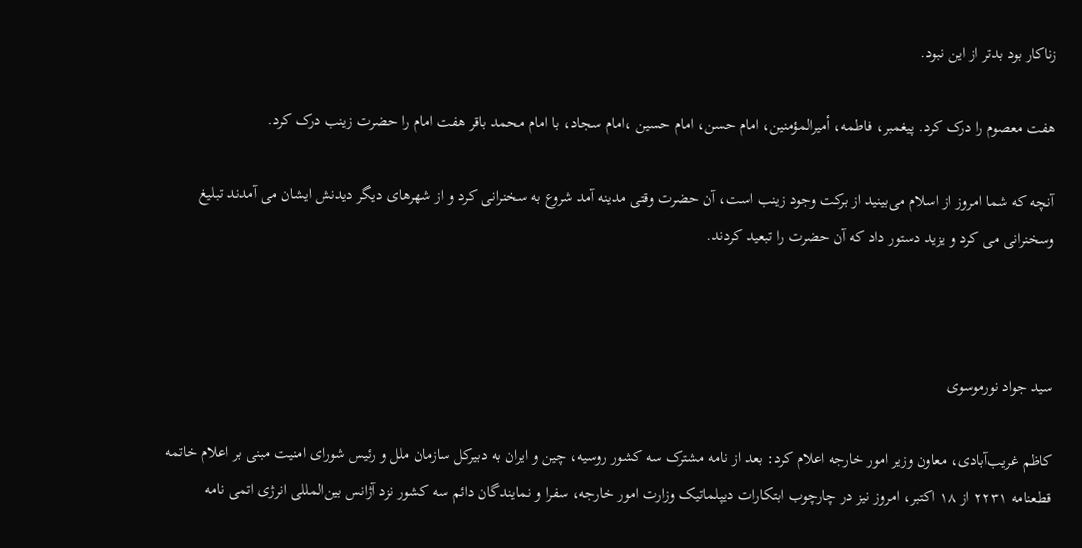زناکار بود بدتر از این نبود.

هفت‌ معصوم را درک کرد. پیغمبر، فاطمه، أمیرالمؤمنین، امام حسن، امام حسین ،امام سجاد، با امام محمد باقر هفت امام را حضرت زینب درک کرد.

آنچه که شما امروز از اسلام می‌بینید از برکت وجود زینب است، آن حضرت وقتی مدینه آمد شروع به سخنرانی‌ کرد و از شهرهای دیگر دیدنش ایشان می آمدند تبلیغ وسخنرانی می کرد و یزید دستور داد که آن حضرت را تبعید کردند.



سید جواد نورموسوی

کاظم غریب‌آبادی، معاون وزیر امور خارجه اعلام کرد: بعد از نامه مشترک سه کشور روسیه، چین و ایران به دبیرکل سازمان ملل و رئیس شورای امنیت مبنی بر اعلام خاتمه قطعنامه ٢٢٣١ از ١٨ اکتبر، امروز نیز در چارچوب ابتکارات دیپلماتیک وزارت امور خارجه، سفرا و نمایندگان دائم سه کشور نزد آژانس بین‌المللی انرژی اتمی نامه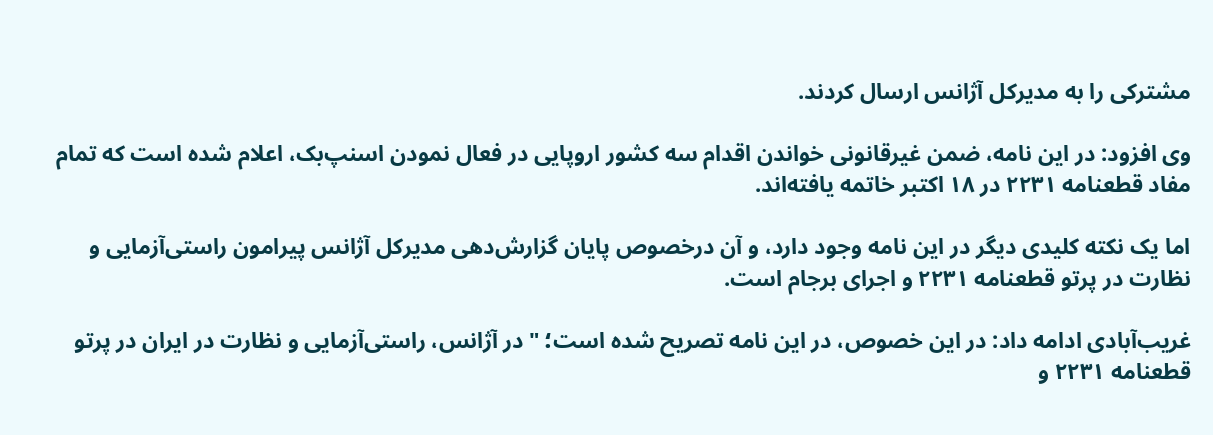مشترکی را به مدیرکل آژانس ارسال کردند.

وی افزود: در این نامه، ضمن غیرقانونی خواندن اقدام سه کشور اروپایی در فعال نمودن اسنپ‌بک، اعلام شده است که تمام مفاد قطعنامه ٢٢٣١ در ١٨ اکتبر خاتمه یافته‌اند.

اما یک نکته کلیدی دیگر در این نامه وجود دارد، و آن درخصوص پایان گزارش‌دهی مدیرکل آژانس پیرامون راستی‌آزمایی و نظارت در پرتو قطعنامه ٢٢٣١ و اجرای برجام است.

غریب‌آبادی ادامه داد: در این خصوص، در این نامه تصریح شده است؛ "در آژانس، راستی‌آزمایی و نظارت در ایران در پرتو قطعنامه ٢٢٣١ و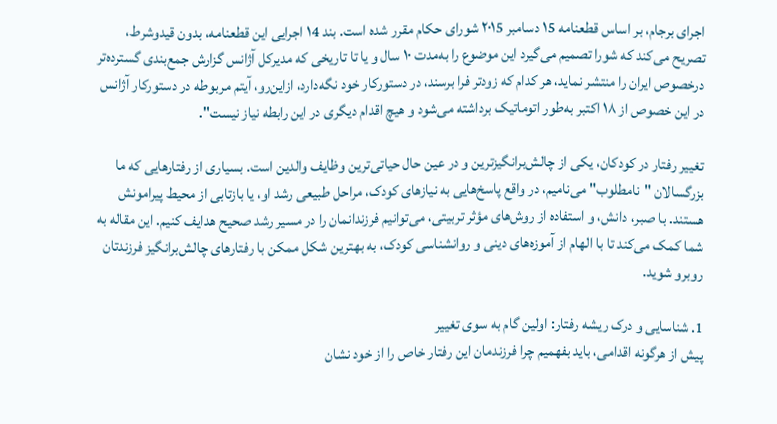اجرای برجام، بر اساس قطعنامه ١5 دسامبر ٢٠١5 شورای حکام مقرر شده است. بند ١4 اجرایی این قطعنامه، بدون قیدوشرط، تصریح می‌کند که شورا تصمیم می‌گیرد این موضوع را به‌مدت ١٠ سال و یا تا تاریخی که مدیرکل آژانس گزارش جمع‌بندی گسترده‌تر درخصوص ایران را منتشر نماید، هر کدام که زودتر فرا برسند، در دستورکار خود نگه‌دارد، ازاین‌رو، آیتم مربوطه در دستورکار آژانس در این خصوص از ١٨ اکتبر به‌طور اتوماتیک برداشته می‌شود و هیچ اقدام دیگری در این رابطه نیاز نیست".

تغییر رفتار در کودکان، یکی از چالش‌برانگیزترین و در عین حال حیاتی‌ترین وظایف والدین است. بسیاری از رفتارهایی که ما بزرگسالان "نامطلوب" می‌نامیم، در واقع پاسخ‌هایی به نیازهای کودک، مراحل طبیعی رشد او، یا بازتابی از محیط پیرامونش هستند. با صبر، دانش، و استفاده از روش‌های مؤثر تربیتی، می‌توانیم فرزندانمان را در مسیر رشد صحیح هدایف کنیم. این مقاله به شما کمک می‌کند تا با الهام از آموزه‌های دینی و روانشناسی کودک، به بهترین شکل ممکن با رفتارهای چالش‌برانگیز فرزندتان روبرو شوید.

1. شناسایی و درک ریشه رفتار: اولین گام به سوی تغییر
پیش از هرگونه اقدامی، باید بفهمیم چرا فرزندمان این رفتار خاص را از خود نشان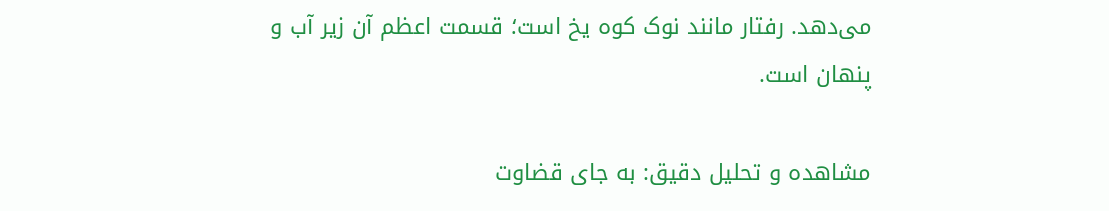می‌دهد. رفتار مانند نوک کوه یخ است؛ قسمت اعظم آن زیر آب و پنهان است.

مشاهده و تحلیل دقیق: به جای قضاوت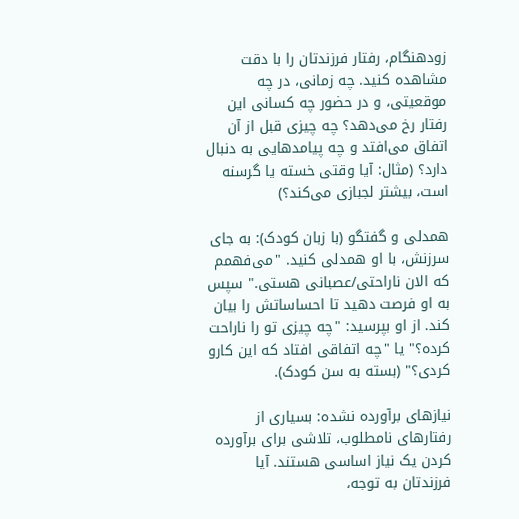زودهنگام، رفتار فرزندتان را با دقت مشاهده کنید. چه زمانی، در چه موقعیتی، و در حضور چه کسانی این رفتار رخ می‌دهد؟ چه چیزی قبل از آن اتفاق می‌افتد و چه پیامدهایی به دنبال دارد؟ (مثال: آیا وقتی خسته یا گرسنه است، بیشتر لجبازی می‌کند؟)

همدلی و گفتگو (با زبان کودک): به جای سرزنش، با او همدلی کنید. "می‌فهمم که الان ناراحتی/عصبانی هستی." سپس به او فرصت دهید تا احساساتش را بیان کند. از او بپرسید: "چه چیزی تو را ناراحت کرده؟" یا "چه اتفاقی افتاد که این کارو کردی؟" (بسته به سن کودک).

نیازهای برآورده نشده: بسیاری از رفتارهای نامطلوب، تلاشی برای برآورده کردن یک نیاز اساسی هستند. آیا فرزندتان به توجه،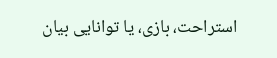استراحت، بازی، یا توانایی بیان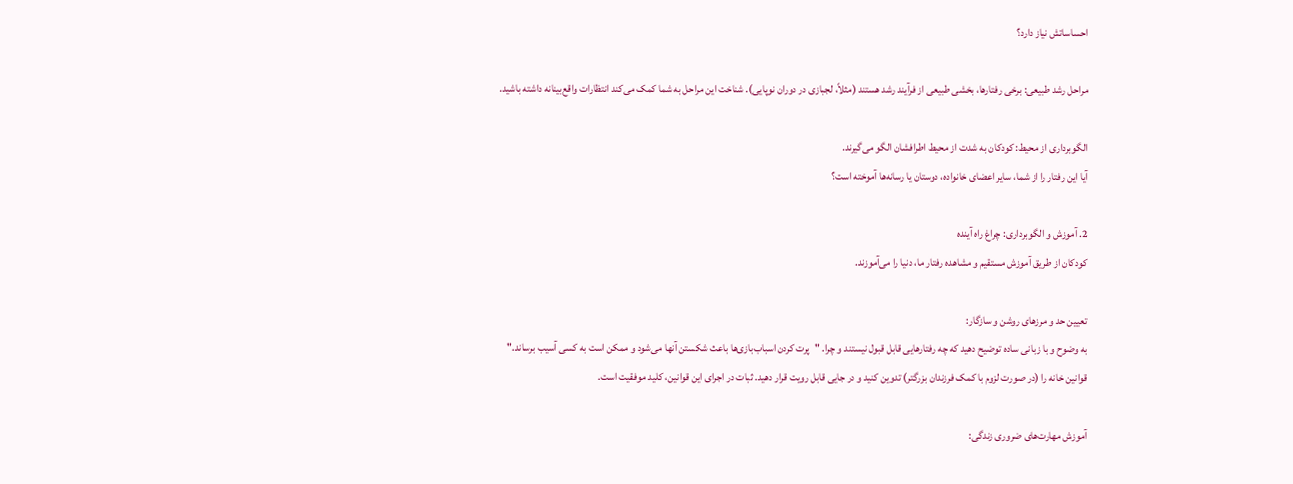احساساتش نیاز دارد؟

مراحل رشد طبیعی: برخی رفتارها، بخشی طبیعی از فرآیند رشد هستند (مثلاً، لجبازی در دوران نوپایی). شناخت این مراحل به شما کمک می‌کند انتظارات واقع‌بینانه داشته باشید.

الگوبرداری از محیط: کودکان به شدت از محیط اطرافشان الگو می‌گیرند.
آیا این رفتار را از شما، سایر اعضای خانواده، دوستان یا رسانه‌ها آموخته است؟

2. آموزش و الگوبرداری: چراغ راه آینده
کودکان از طریق آموزش مستقیم و مشاهده رفتار ما، دنیا را می‌آموزند.

تعیین حد و مرزهای روشن و سازگار:
به وضوح و با زبانی ساده توضیح دهید که چه رفتارهایی قابل قبول نیستند و چرا. "پرت کردن اسباب‌بازی‌ها باعث شکستن آنها می‌شود و ممکن است به کسی آسیب برساند."
قوانین خانه را (در صورت لزوم با کمک فرزندان بزرگتر) تدوین کنید و در جایی قابل رویت قرار دهید. ثبات در اجرای این قوانین، کلید موفقیت است.

آموزش مهارت‌های ضروری زندگی: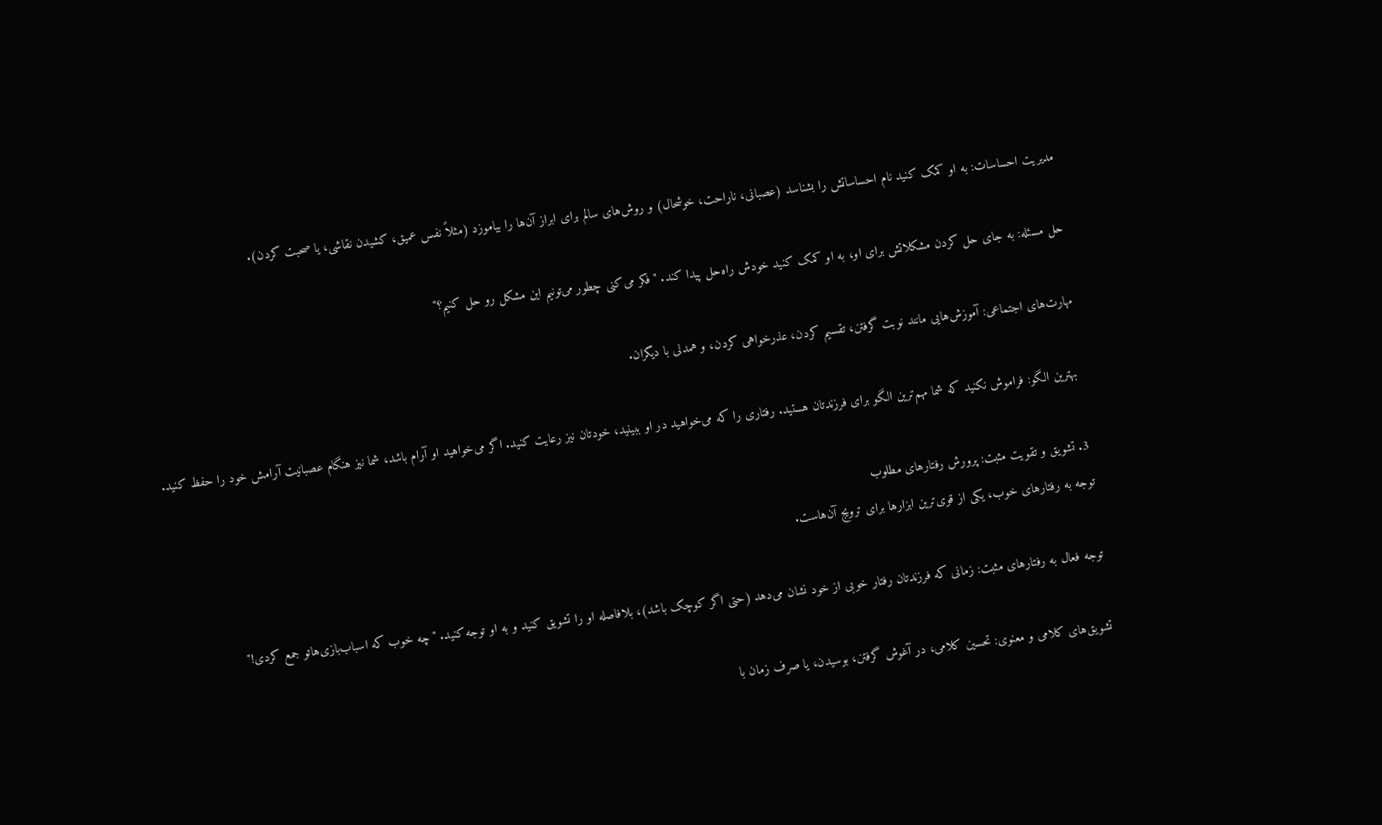مدیریت احساسات: به او کمک کنید نام احساساتش را بشناسد (عصبانی، ناراحت، خوشحال) و روش‌های سالم برای ابراز آن‌ها را بیاموزد (مثلاً نفس عمیق، کشیدن نقاشی، یا صحبت کردن).

حل مسئله: به جای حل کردن مشکلاتش برای او، به او کمک کنید خودش راه‌حل پیدا کند. "فکر می‌کنی چطور می‌تونیم این مشکل رو حل کنیم؟"

مهارت‌های اجتماعی: آموزش‌هایی مانند نوبت گرفتن، تقسیم کردن، عذرخواهی کردن، و همدلی با دیگران.

 بهترین الگو: فراموش نکنید که شما مهم‌ترین الگو برای فرزندتان هستید. رفتاری را که می‌خواهید در او ببینید، خودتان نیز رعایت کنید. اگر می‌خواهید او آرام باشد، شما نیز هنگام عصبانیت آرامش خود را حفظ کنید.

3. تشویق و تقویت مثبت: پرورش رفتارهای مطلوب
توجه به رفتارهای خوب، یکی از قوی‌ترین ابزارها برای ترویج آن‌هاست.

توجه فعال به رفتارهای مثبت: زمانی که فرزندتان رفتار خوبی از خود نشان می‌دهد (حتی اگر کوچک باشد)، بلافاصله او را تشویق کنید و به او توجه کنید. "چه خوب که اسباب‌بازی‌هاتو جمع کردی!"

تشویق‌های کلامی و معنوی: تحسین کلامی، در آغوش گرفتن، بوسیدن، یا صرف زمان با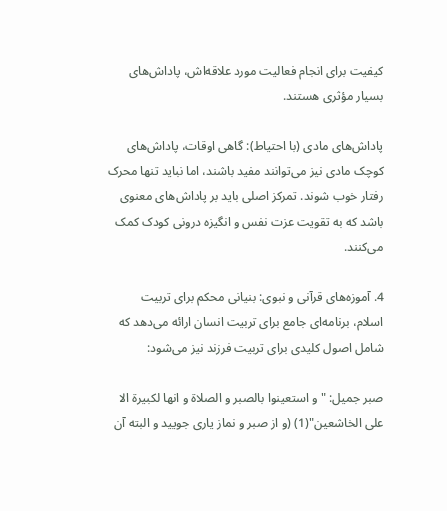کیفیت برای انجام فعالیت مورد علاقه‌اش، پاداش‌های بسیار مؤثری هستند.

پاداش‌های مادی (با احتیاط): گاهی اوقات، پاداش‌های کوچک مادی نیز می‌توانند مفید باشند، اما نباید تنها محرک رفتار خوب شوند. تمرکز اصلی باید بر پاداش‌های معنوی باشد که به تقویت عزت نفس و انگیزه درونی کودک کمک می‌کنند.

4. آموزه‌های قرآنی و نبوی: بنیانی محکم برای تربیت
اسلام، برنامه‌ای جامع برای تربیت انسان ارائه می‌دهد که شامل اصول کلیدی برای تربیت فرزند نیز می‌شود:

صبر جمیل: "و استعینوا بالصبر و الصلاة و انها لکبیرة الا علی الخاشعین"(1) (و از صبر و نماز یاری جویید و البته آن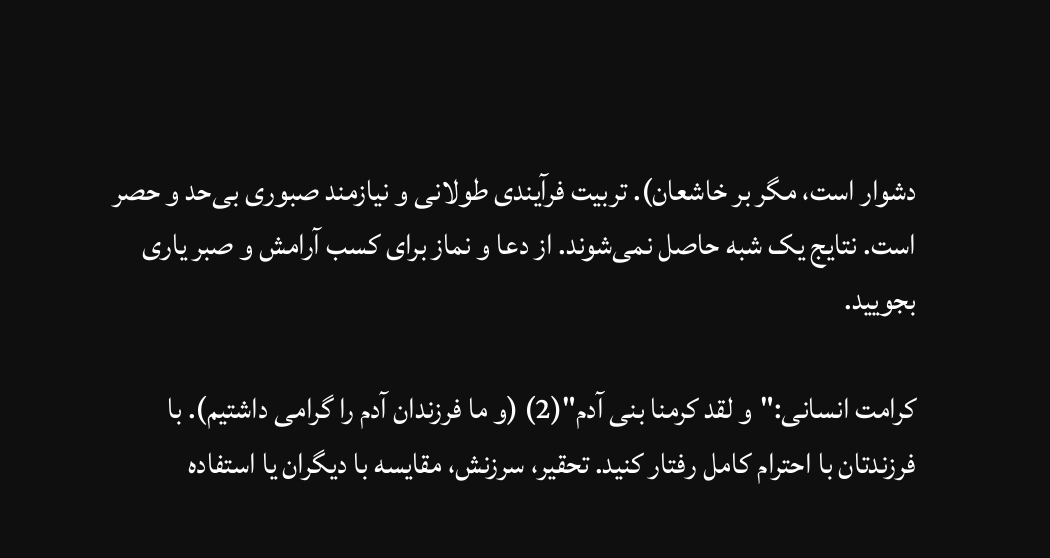دشوار است، مگر بر خاشعان). تربیت فرآیندی طولانی و نیازمند صبوری بی‌حد و حصر است. نتایج یک شبه حاصل نمی‌شوند. از دعا و نماز برای کسب آرامش و صبر یاری بجویید.

کرامت انسانی:"و لقد کرمنا بنی آدم"(2) (و ما فرزندان آدم را گرامی داشتیم). با فرزندتان با احترام کامل رفتار کنید. تحقیر، سرزنش، مقایسه با دیگران یا استفاده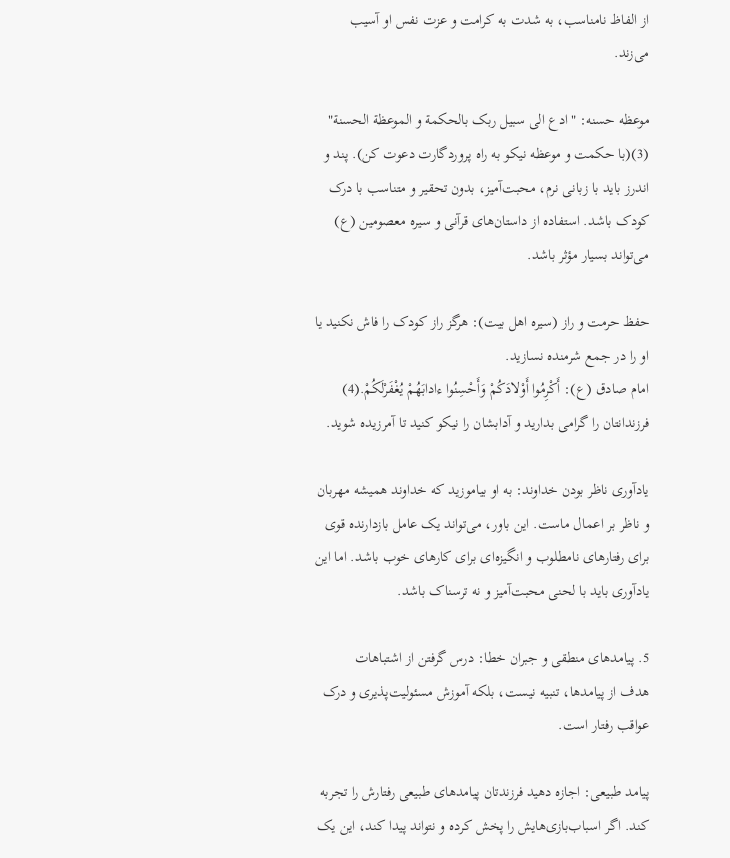از الفاظ نامناسب، به شدت به کرامت و عزت نفس او آسیب می‌زند.

موعظه حسنه: "ادع الی سبیل ربک بالحکمة و الموعظة الحسنة" (3)(با حکمت و موعظه نیکو به راه پروردگارت دعوت کن). پند و اندرز باید با زبانی نرم، محبت‌آمیز، بدون تحقیر و متناسب با درک کودک باشد. استفاده از داستان‌های قرآنی و سیره معصومین (ع) می‌تواند بسیار مؤثر باشد.

حفظ حرمت و راز (سیره اهل بیت): هرگز راز کودک را فاش نکنید یا او را در جمع شرمنده نسازید.
امام صادق (ع): أَکْرِمُوا أَوْلادَکُمْ وَأَحْسِنُوا ءادابَهُمْ یُغْفَرْلَکُمْ.(4)
فرزندانتان را گرامی بدارید و آدابشان را نیکو کنید تا آمرزیده شوید.

یادآوری ناظر بودن خداوند: به او بیاموزید که خداوند همیشه مهربان و ناظر بر اعمال ماست. این باور، می‌تواند یک عامل بازدارنده قوی برای رفتارهای نامطلوب و انگیزه‌ای برای کارهای خوب باشد. اما این یادآوری باید با لحنی محبت‌آمیز و نه ترسناک باشد.

5. پیامدهای منطقی و جبران خطا: درس گرفتن از اشتباهات
هدف از پیامدها، تنبیه نیست، بلکه آموزش مسئولیت‌پذیری و درک عواقب رفتار است.

پیامد طبیعی: اجازه دهید فرزندتان پیامدهای طبیعی رفتارش را تجربه کند. اگر اسباب‌بازی‌هایش را پخش کرده و نتواند پیدا کند، این یک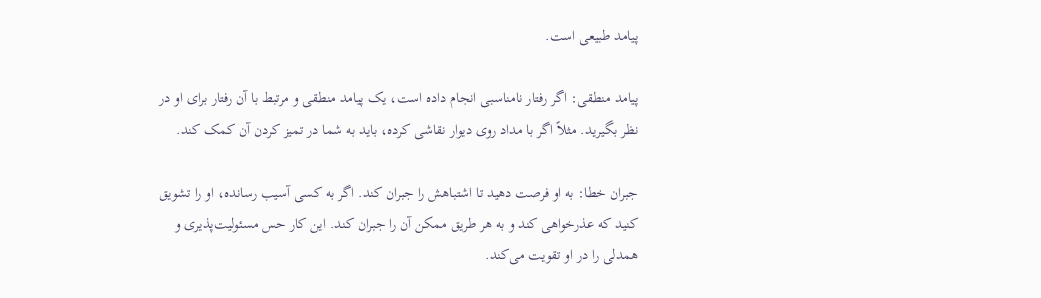پیامد طبیعی است.

پیامد منطقی: اگر رفتار نامناسبی انجام داده است، یک پیامد منطقی و مرتبط با آن رفتار برای او در نظر بگیرید. مثلاً اگر با مداد روی دیوار نقاشی کرده، باید به شما در تمیز کردن آن کمک کند.

جبران خطا: به او فرصت دهید تا اشتباهش را جبران کند. اگر به کسی آسیب رسانده، او را تشویق کنید که عذرخواهی کند و به هر طریق ممکن آن را جبران کند. این کار حس مسئولیت‌پذیری و همدلی را در او تقویت می‌کند.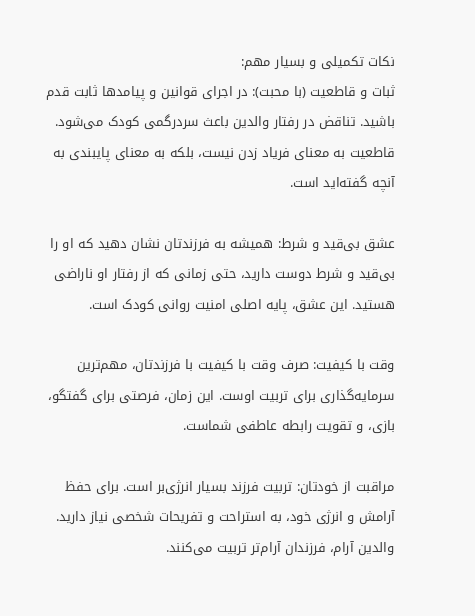نکات تکمیلی و بسیار مهم:
ثبات و قاطعیت (با محبت): در اجرای قوانین و پیامدها ثابت قدم باشید. تناقض در رفتار والدین باعث سردرگمی کودک می‌شود. قاطعیت به معنای فریاد زدن نیست، بلکه به معنای پایبندی به آنچه گفته‌اید است.

عشق بی‌قید و شرط: همیشه به فرزندتان نشان دهید که او را بی‌قید و شرط دوست دارید، حتی زمانی که از رفتار او ناراضی هستید. این عشق، پایه اصلی امنیت روانی کودک است.

وقت با کیفیت: صرف وقت با کیفیت با فرزندتان، مهم‌ترین سرمایه‌گذاری برای تربیت اوست. این زمان، فرصتی برای گفتگو، بازی، و تقویت رابطه عاطفی شماست.

مراقبت از خودتان: تربیت فرزند بسیار انرژی‌بر است. برای حفظ آرامش و انرژی خود، به استراحت و تفریحات شخصی نیاز دارید. والدین آرام، فرزندان آرام‌تر تربیت می‌کنند.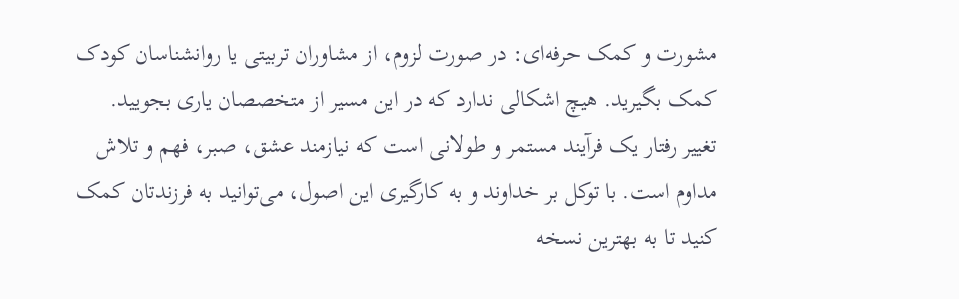مشورت و کمک حرفه‌ای: در صورت لزوم، از مشاوران تربیتی یا روانشناسان کودک کمک بگیرید. هیچ اشکالی ندارد که در این مسیر از متخصصان یاری بجویید.
تغییر رفتار یک فرآیند مستمر و طولانی است که نیازمند عشق، صبر، فهم و تلاش مداوم است. با توکل بر خداوند و به کارگیری این اصول، می‌توانید به فرزندتان کمک کنید تا به بهترین نسخه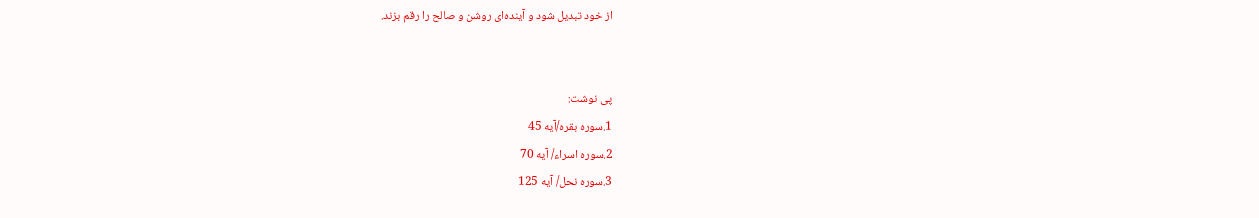از خود تبدیل شود و آینده‌ای روشن و صالح را رقم بزند.


پی نوشت:
1.سوره بقره/آیه 45
2.سوره اسراء/ آیه 70
3.سوره نحل/ آیه 125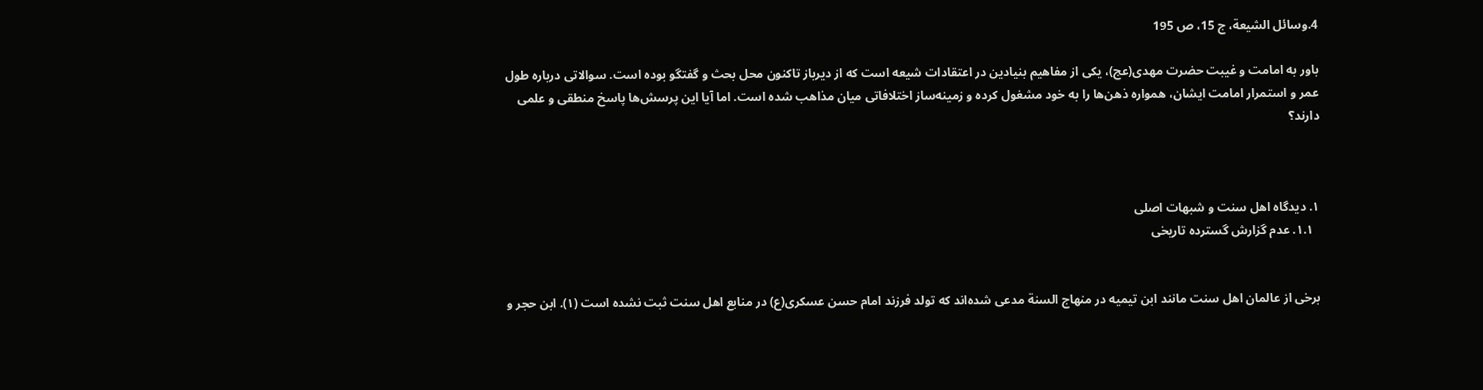4.وسائل الشیعة، ج 15، ص 195

باور به امامت و غیبت حضرت مهدی(عج)، یکی از مفاهیم بنیادین در اعتقادات شیعه است که از دیرباز تاکنون محل بحث و گفتگو بوده است. سوالاتی درباره طول عمر و استمرار امامت ایشان، همواره ذهن‌ها را به خود مشغول کرده و زمینه‌ساز اختلافاتی میان مذاهب شده است. اما آیا این پرسش‌ها پاسخ منطقی و علمی دارند؟



۱. دیدگاه اهل سنت و شبهات اصلی
  ۱.۱. عدم گزارش گسترده تاریخی


برخی از عالمان اهل سنت مانند ابن تیمیه در منهاج السنة مدعی شده‌اند که تولد فرزند امام حسن عسکری(ع) در منابع اهل سنت ثبت نشده است (۱). ابن حجر و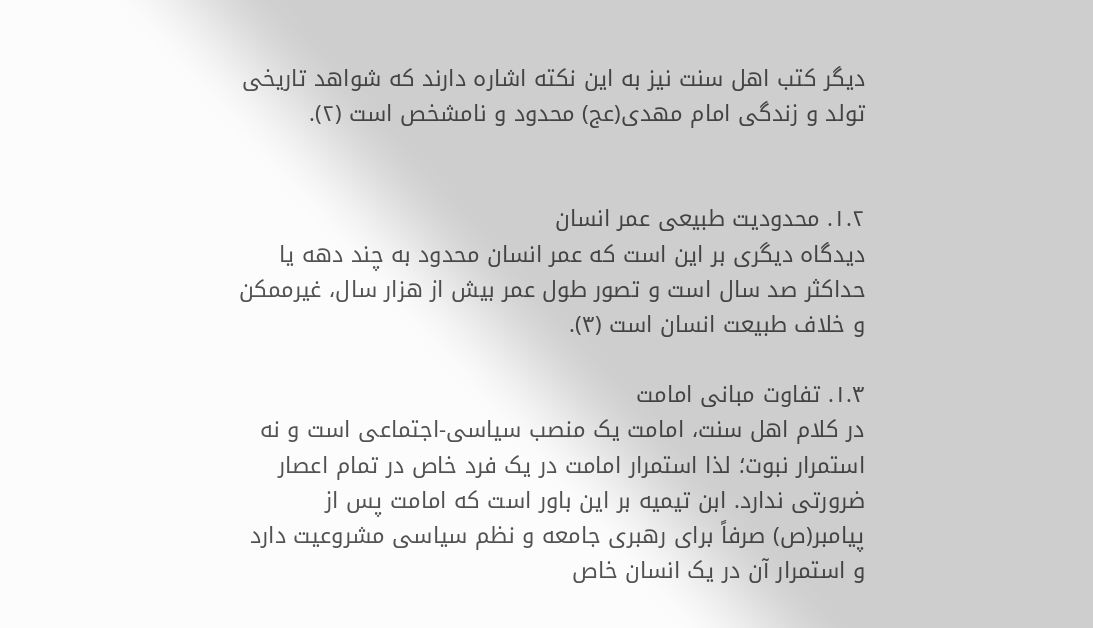دیگر کتب اهل سنت نیز به این نکته اشاره دارند که شواهد تاریخی تولد و زندگی امام مهدی(عج) محدود و نامشخص است (۲).


۱.۲. محدودیت طبیعی عمر انسان
دیدگاه دیگری بر این است که عمر انسان محدود به چند دهه یا حداکثر صد سال است و تصور طول عمر بیش از هزار سال، غیرممکن و خلاف طبیعت انسان است (۳).

۱.۳. تفاوت مبانی امامت
در کلام اهل سنت، امامت یک منصب سیاسی-اجتماعی است و نه استمرار نبوت؛ لذا استمرار امامت در یک فرد خاص در تمام اعصار ضرورتی ندارد. ابن تیمیه بر این باور است که امامت پس از پیامبر(ص) صرفاً برای رهبری جامعه و نظم سیاسی مشروعیت دارد و استمرار آن در یک انسان خاص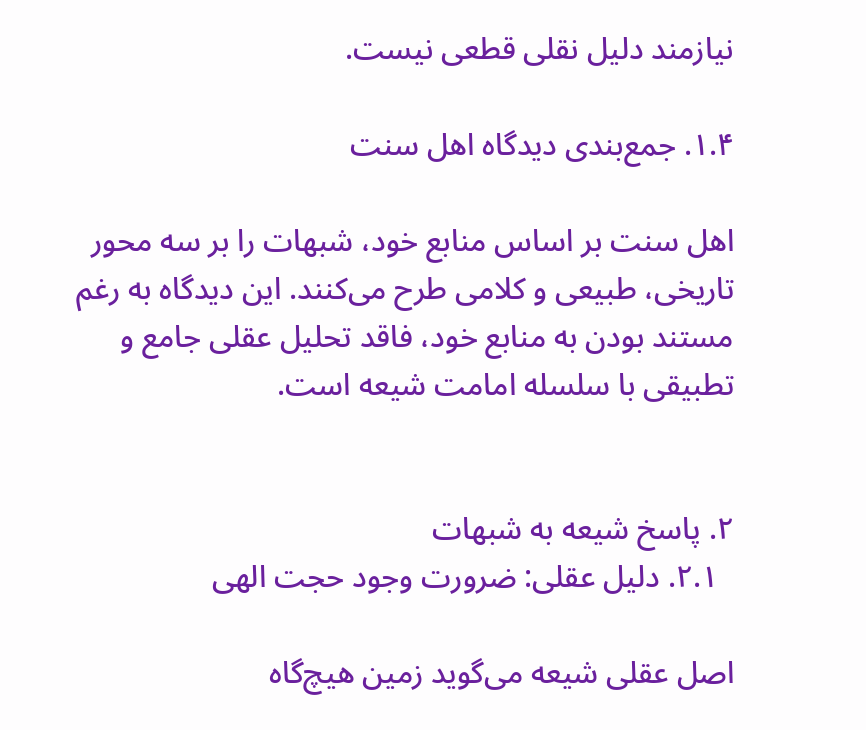نیازمند دلیل نقلی قطعی نیست.

۱.۴. جمع‌بندی دیدگاه اهل سنت

اهل سنت بر اساس منابع خود، شبهات را بر سه محور تاریخی، طبیعی و کلامی طرح می‌کنند. این دیدگاه به رغم مستند بودن به منابع خود، فاقد تحلیل عقلی جامع و تطبیقی با سلسله امامت شیعه است.


۲. پاسخ شیعه به شبهات
  ۲.۱. دلیل عقلی: ضرورت وجود حجت الهی

اصل عقلی شیعه می‌گوید زمین هیچ‌گاه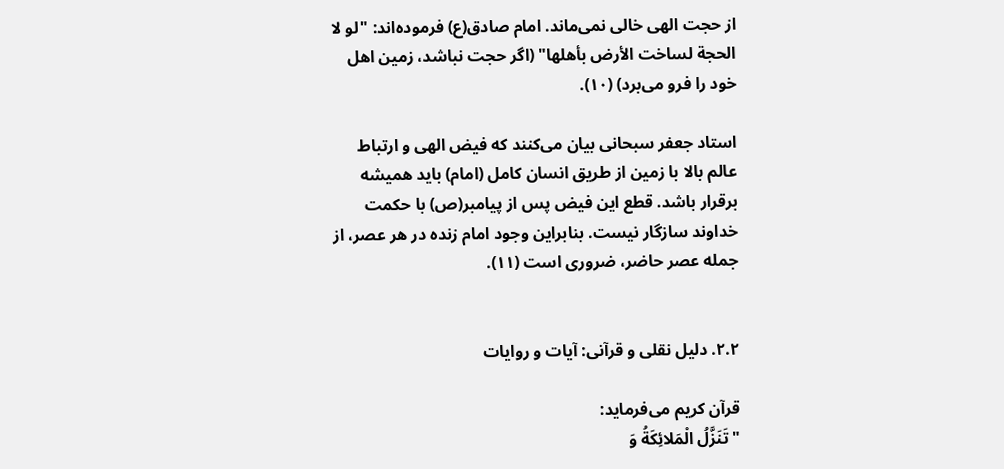از حجت الهی خالی نمی‌ماند. امام صادق(ع) فرموده‌اند: "لو لا الحجة لساخت الأرض بأهلها" (اگر حجت نباشد، زمین اهل خود را فرو می‌برد) (۱۰).

استاد جعفر سبحانی بیان می‌کنند که فیض الهی و ارتباط عالم بالا با زمین از طریق انسان کامل (امام) باید همیشه برقرار باشد. قطع این فیض پس از پیامبر(ص) با حکمت خداوند سازگار نیست. بنابراین وجود امام زنده در هر عصر، از جمله عصر حاضر، ضروری است (۱۱).


۲.۲. دلیل نقلی و قرآنی: آیات و روایات

قرآن کریم می‌فرماید:
"تَنَزَّلُ الْمَلائِکَةُ وَ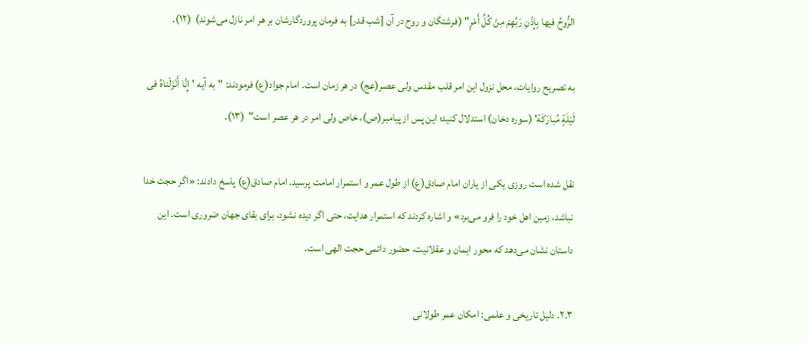الرُّوحُ فیها بِإِذْنِ رَبِّهِمْ مِنْ کُلِّ أَمْرٍ" (فرشتگان و روح در آن [شب قدر] به فرمان پروردگارشان بر هر امر نازل می‌شوند)  (۱۲).

به تصریح روایات، محل نزول این امر قلب مقدس ولی عصر(عج) در هر زمان است. امام جواد(ع) فرمودند: "به آیه 'إِنَّا أَنْزَلْناهُ فی لَیْلَةٍ مُبارَکَة' (سوره دخان) استدلال کنید؛ این پس از پیامبر(ص)، خاص ولی امر در هر عصر است"  (۱۳).

نقل شده است روزی یکی از یاران امام صادق(ع) از طول عمر و استمرار امامت پرسید. امام صادق(ع) پاسخ دادند: «اگر حجت خدا نباشد، زمین اهل خود را فرو می‌برد» و اشاره کردند که استمرار هدایت، حتی اگر دیده نشود، برای بقای جهان ضروری است. این داستان نشان می‌دهد که محور ایمان و عقلانیت، حضور دائمی حجت الهی است.

۲.۳. دلیل تاریخی و علمی: امکان عمر طولانی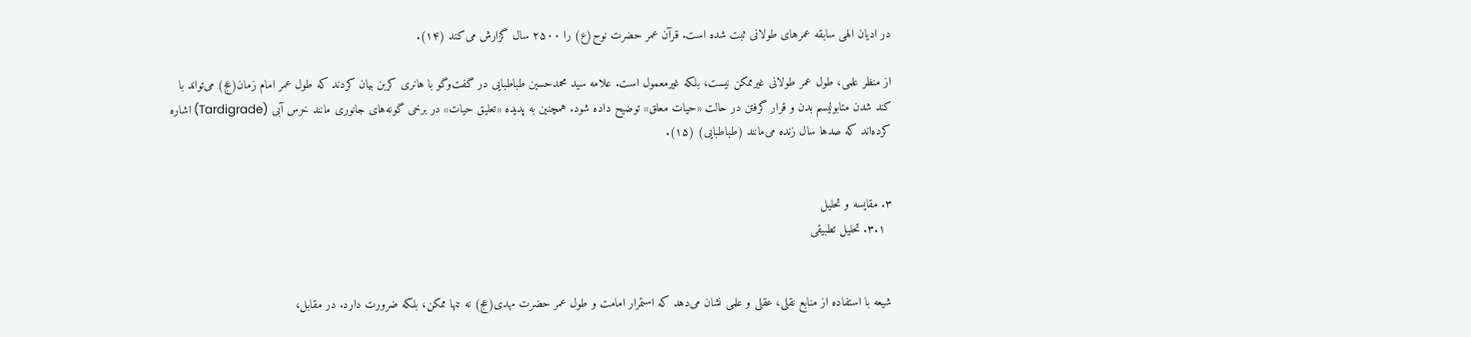در ادیان الهی سابقه عمرهای طولانی ثبت شده است. قرآن عمر حضرت نوح(ع) را ۲۵۰۰ سال گزارش می‌کند (۱۴).

از منظر علمی، طول عمر طولانی غیرممکن نیست، بلکه غیرمعمول است. علامه سید محمدحسین طباطبایی در گفت‌وگو با هانری کربن بیان کردند که طول عمر امام زمان(عج) می‌تواند با کند شدن متابولیسم بدن و قرار گرفتن در حالت «حیات معلق» توضیح داده شود. همچنین به پدیده «تعلیق حیات» در برخی گونه‌های جانوری مانند خرس آبی (Tardigrade) اشاره کرده‌اند که صدها سال زنده می‌مانند (طباطبایی) (۱۵).


۳. مقایسه و تحلیل
  ۳.۱. تحلیل تطبیقی


شیعه با استفاده از منابع نقلی، عقلی و علمی نشان می‌دهد که استمرار امامت و طول عمر حضرت مهدی(عج) نه تنها ممکن، بلکه ضرورت دارد. در مقابل،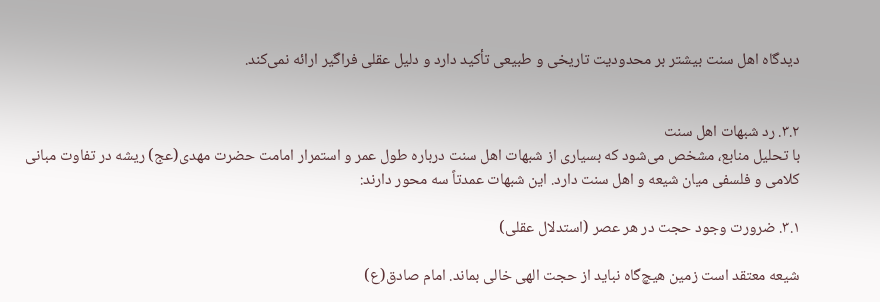دیدگاه اهل سنت بیشتر بر محدودیت تاریخی و طبیعی تأکید دارد و دلیل عقلی فراگیر ارائه نمی‌کند.


۳.۲. رد شبهات اهل سنت
با تحلیل منابع، مشخص می‌شود که بسیاری از شبهات اهل سنت درباره طول عمر و استمرار امامت حضرت مهدی(عج) ریشه در تفاوت مبانی کلامی و فلسفی میان شیعه و اهل سنت دارد. این شبهات عمدتاً سه محور دارند:

۳.۱. ضرورت وجود حجت در هر عصر (استدلال عقلی)

شیعه معتقد است زمین هیچ‌گاه نباید از حجت الهی خالی بماند. امام صادق(ع)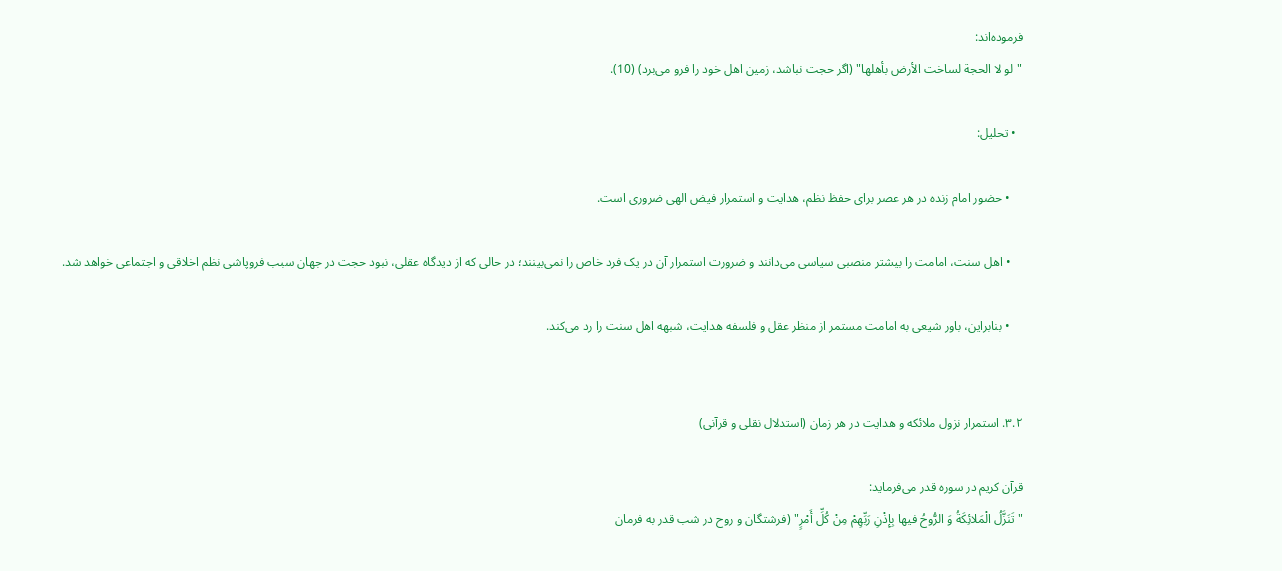فرموده‌اند:
"لو لا الحجة لساخت الأرض بأهلها" (اگر حجت نباشد، زمین اهل خود را فرو می‌برد) (10).

  • تحلیل:

    • حضور امام زنده در هر عصر برای حفظ نظم، هدایت و استمرار فیض الهی ضروری است.

    • اهل سنت، امامت را بیشتر منصبی سیاسی می‌دانند و ضرورت استمرار آن در یک فرد خاص را نمی‌بینند؛ در حالی که از دیدگاه عقلی، نبود حجت در جهان سبب فروپاشی نظم اخلاقی و اجتماعی خواهد شد.

    • بنابراین، باور شیعی به امامت مستمر از منظر عقل و فلسفه هدایت، شبهه اهل سنت را رد می‌کند.


۳.۲. استمرار نزول ملائکه و هدایت در هر زمان (استدلال نقلی و قرآنی)

قرآن کریم در سوره قدر می‌فرماید:
"تَنَزَّلُ الْمَلائِکَةُ وَ الرُّوحُ فیها بِإِذْنِ رَبِّهِمْ مِنْ کُلِّ أَمْرٍ" (فرشتگان و روح در شب قدر به فرمان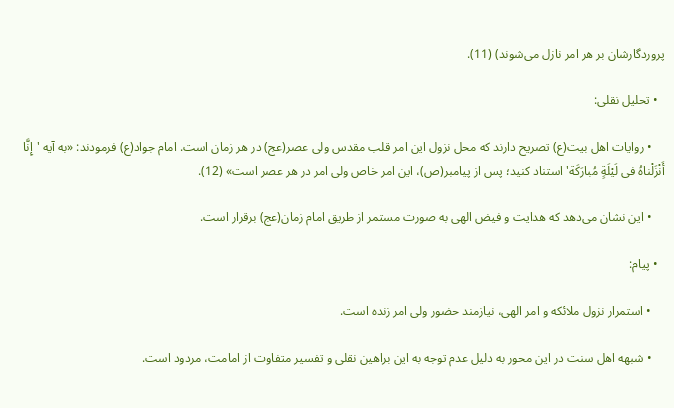پروردگارشان بر هر امر نازل می‌شوند) (11).

  • تحلیل نقلی:

    • روایات اهل بیت(ع) تصریح دارند که محل نزول این امر قلب مقدس ولی عصر(عج) در هر زمان است. امام جواد(ع) فرمودند: «به آیه 'إِنَّا أَنْزَلْناهُ فی لَیْلَةٍ مُبارَکَة' استناد کنید؛ پس از پیامبر(ص)، این امر خاص ولی امر در هر عصر است» (12).

    • این نشان می‌دهد که هدایت و فیض الهی به صورت مستمر از طریق امام زمان(عج) برقرار است.

  • پیام:

    • استمرار نزول ملائکه و امر الهی، نیازمند حضور ولی امر زنده است.

    • شبهه اهل سنت در این محور به دلیل عدم توجه به این براهین نقلی و تفسیر متفاوت از امامت، مردود است.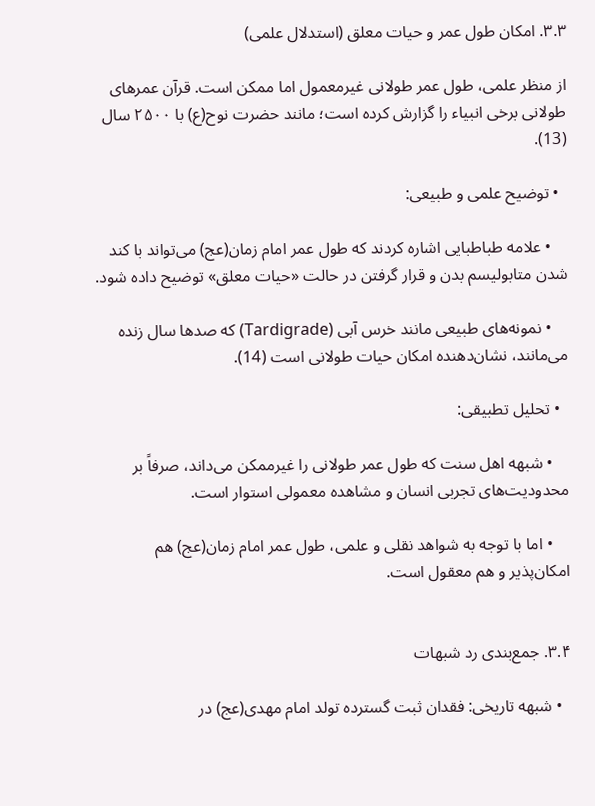۳.۳. امکان طول عمر و حیات معلق (استدلال علمی)

از منظر علمی، طول عمر طولانی غیرمعمول اما ممکن است. قرآن عمرهای طولانی برخی انبیاء را گزارش کرده است؛ مانند حضرت نوح(ع) با ۲۵۰۰ سال (13).

  • توضیح علمی و طبیعی:

    • علامه طباطبایی اشاره کردند که طول عمر امام زمان(عج) می‌تواند با کند شدن متابولیسم بدن و قرار گرفتن در حالت «حیات معلق» توضیح داده شود.

    • نمونه‌های طبیعی مانند خرس آبی (Tardigrade) که صدها سال زنده می‌مانند، نشان‌دهنده امکان حیات طولانی است (14).

  • تحلیل تطبیقی:

    • شبهه اهل سنت که طول عمر طولانی را غیرممکن می‌داند، صرفاً بر محدودیت‌های تجربی انسان و مشاهده معمولی استوار است.

    • اما با توجه به شواهد نقلی و علمی، طول عمر امام زمان(عج) هم امکان‌پذیر و هم معقول است.


۳.۴. جمع‌بندی رد شبهات

  • شبهه تاریخی: فقدان ثبت گسترده تولد امام مهدی(عج) در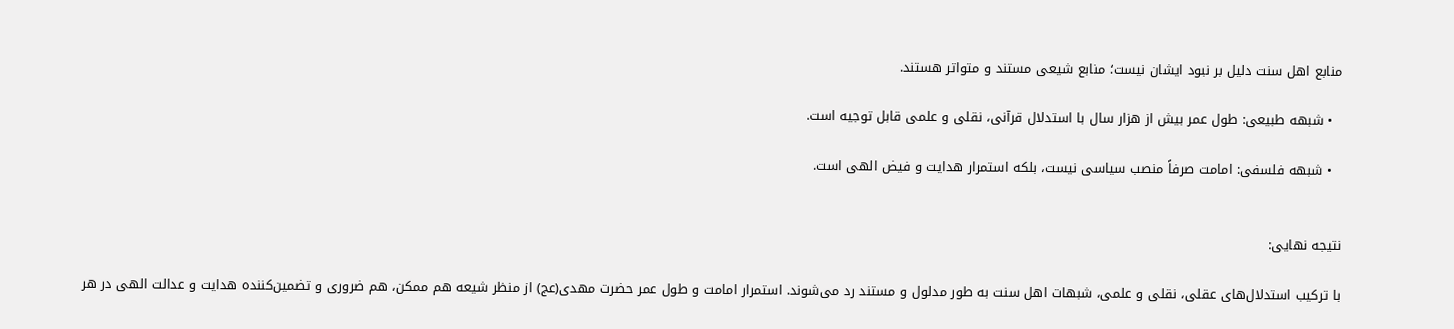منابع اهل سنت دلیل بر نبود ایشان نیست؛ منابع شیعی مستند و متواتر هستند.

  • شبهه طبیعی: طول عمر بیش از هزار سال با استدلال قرآنی، نقلی و علمی قابل توجیه است.

  • شبهه فلسفی: امامت صرفاً منصب سیاسی نیست، بلکه استمرار هدایت و فیض الهی است.


نتیجه نهایی:

با ترکیب استدلال‌های عقلی، نقلی و علمی، شبهات اهل سنت به طور مدلول و مستند رد می‌شوند. استمرار امامت و طول عمر حضرت مهدی(عج) از منظر شیعه هم ممکن، هم ضروری و تضمین‌کننده هدایت و عدالت الهی در هر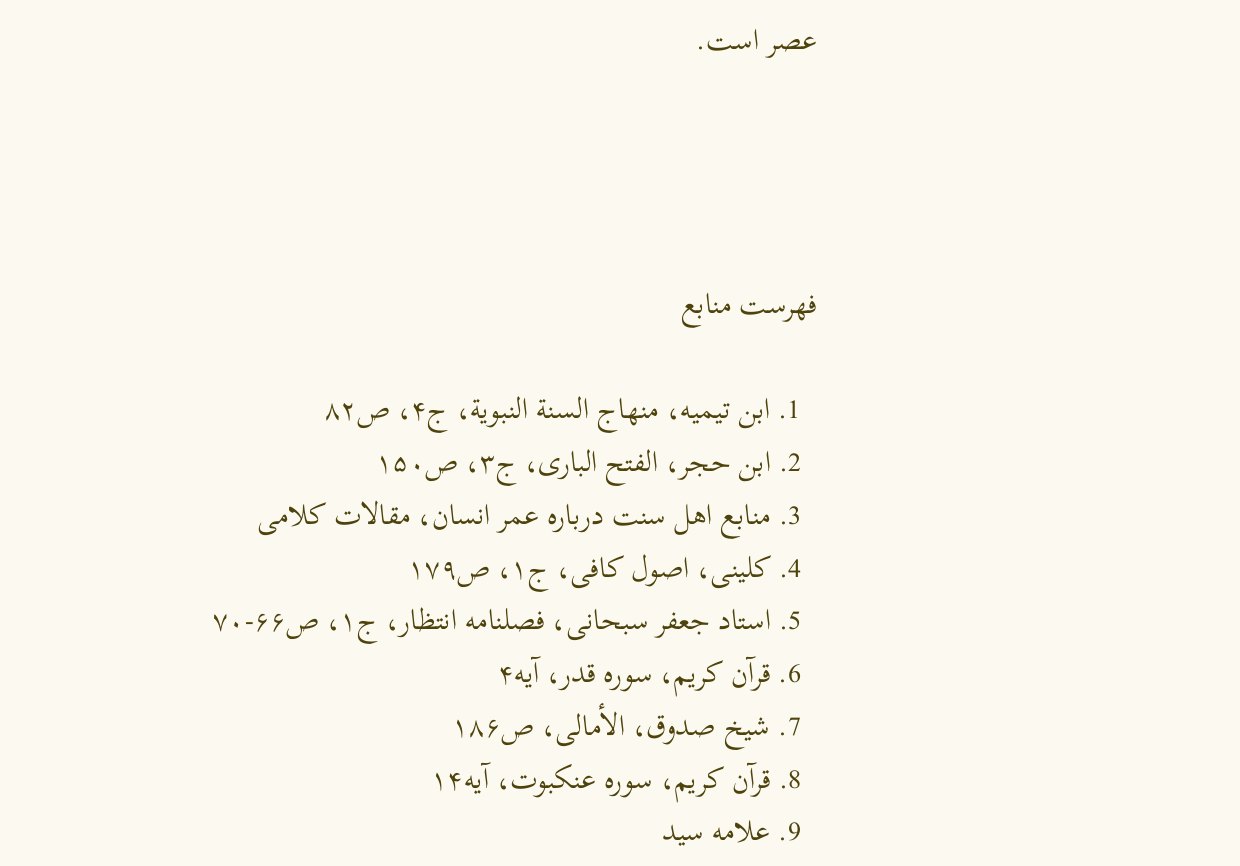عصر است.




فهرست منابع

  1. ابن تیمیه، منهاج السنة النبویة، ج۴، ص۸۲
  2. ابن حجر، الفتح الباری، ج۳، ص۱۵۰
  3. منابع اهل سنت درباره عمر انسان، مقالات کلامی
  4. کلینی، اصول کافی، ج۱، ص۱۷۹
  5. استاد جعفر سبحانی، فصلنامه انتظار، ج۱، ص۶۶-۷۰
  6. قرآن کریم، سوره قدر، آیه۴
  7. شیخ صدوق، الأمالی، ص۱۸۶
  8. قرآن کریم، سوره عنکبوت، آیه۱۴
  9. علامه سید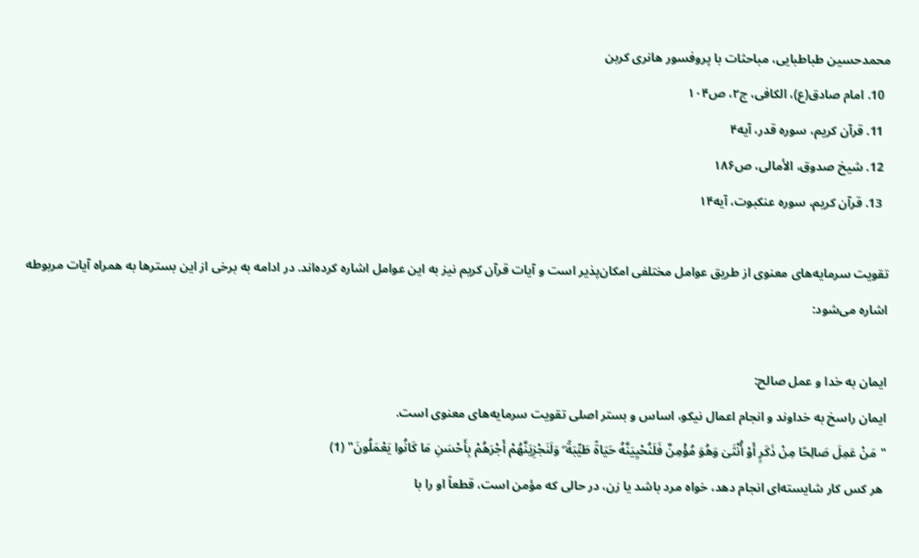محمدحسین طباطبایی، مباحثات با پروفسور هانری کربن
  10. امام صادق(ع)، الکافی، ج۲، ص۱۰۴
  11. قرآن کریم، سوره قدر، آیه۴
  12. شیخ صدوق، الأمالی، ص۱۸۶
  13. قرآن کریم، سوره عنکبوت، آیه۱۴

تقویت سرمایه‌های معنوی از طریق عوامل مختلفی امکان‌پذیر است و آیات قرآن کریم نیز به این عوامل اشاره کرده‌اند. در ادامه به برخی از این بسترها به همراه آیات مربوطه اشاره می‌شود:

ایمان به خدا و عمل صالح:
ایمان راسخ به خداوند و انجام اعمال نیکو، اساس و بستر اصلی تقویت سرمایه‌های معنوی است.
"مَنْ عَمِلَ صَالِحًا مِنْ ذَکَرٍ أَوْ أُنْثَیٰ وَهُوَ مُؤْمِنٌ فَلَنُحْیِیَنَّهُ حَیَاةً طَیِّبَةً ۖ وَلَنَجْزِیَنَّهُمْ أَجْرَهُمْ بِأَحْسَنِ مَا کَانُوا یَعْمَلُونَ" (1)
 هر کس کار شایسته‌ای انجام دهد، خواه مرد باشد یا زن، در حالی که مؤمن است، قطعاً او را با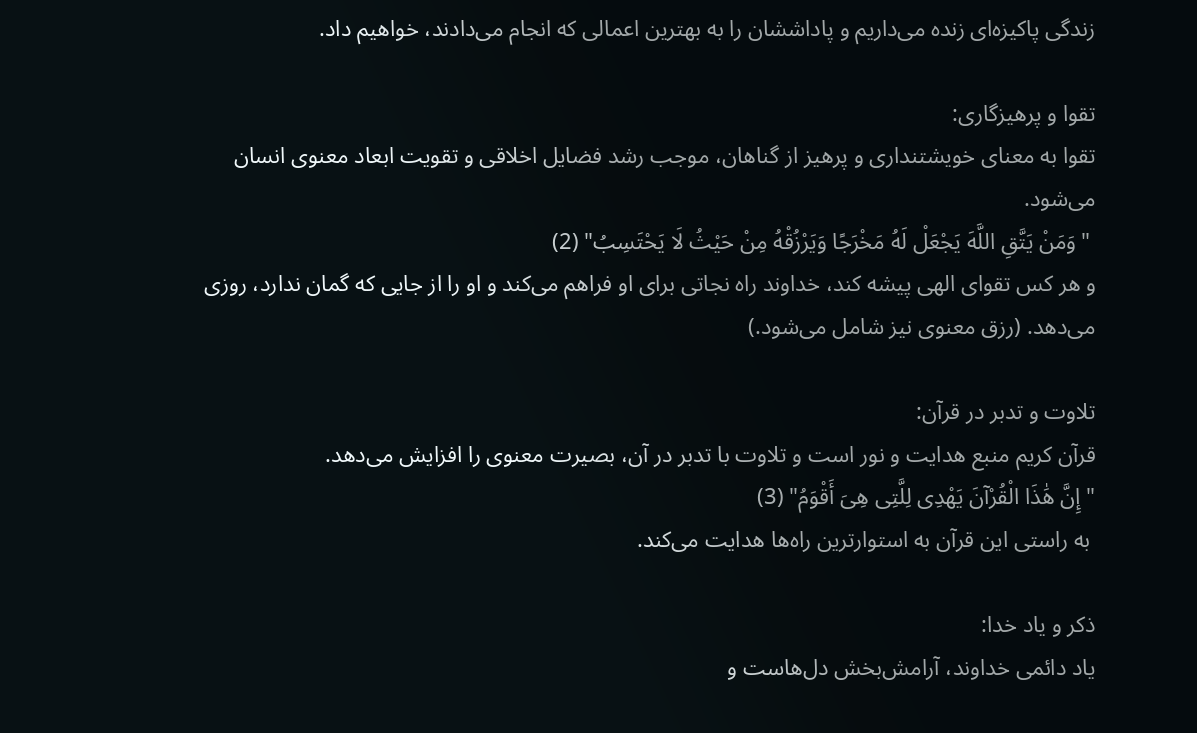زندگی پاکیزه‌ای زنده می‌داریم و پاداششان را به بهترین اعمالی که انجام می‌دادند، خواهیم داد.

تقوا و پرهیزگاری:
تقوا به معنای خویشتنداری و پرهیز از گناهان، موجب رشد فضایل اخلاقی و تقویت ابعاد معنوی انسان می‌شود.
 "وَمَنْ یَتَّقِ اللَّهَ یَجْعَلْ لَهُ مَخْرَجًا وَیَرْزُقْهُ مِنْ حَیْثُ لَا یَحْتَسِبُ" (2)
و هر کس تقوای الهی پیشه کند، خداوند راه نجاتی برای او فراهم می‌کند و او را از جایی که گمان ندارد، روزی می‌دهد. (رزق معنوی نیز شامل می‌شود.)

تلاوت و تدبر در قرآن:
قرآن کریم منبع هدایت و نور است و تلاوت با تدبر در آن، بصیرت معنوی را افزایش می‌دهد.
"إِنَّ هَٰذَا الْقُرْآنَ یَهْدِی لِلَّتِی هِیَ أَقْوَمُ" (3)
 به راستی این قرآن به استوارترین راه‌ها هدایت می‌کند.

ذکر و یاد خدا:
یاد دائمی خداوند، آرامش‌بخش دل‌هاست و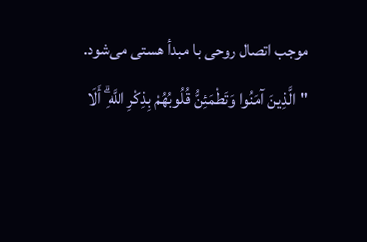موجب اتصال روحی با مبدأ هستی می‌شود.
"الَّذِینَ آمَنُوا وَتَطْمَئِنُّ قُلُوبُهُمْ بِذِکْرِ اللَّهِ ۗ أَلَا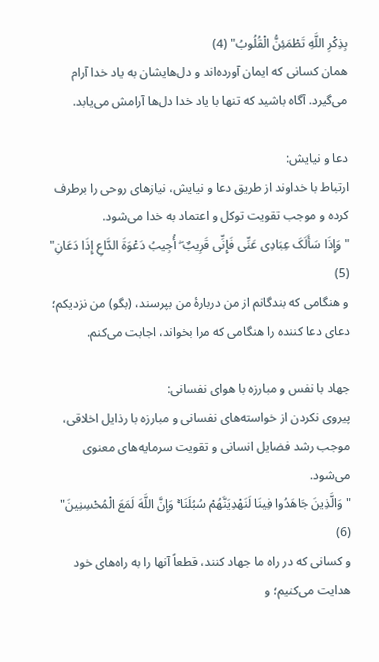بِذِکْرِ اللَّهِ تَطْمَئِنُّ الْقُلُوبُ" (4)
همان کسانی که ایمان آورده‌اند و دل‌هایشان به یاد خدا آرام می‌گیرد. آگاه باشید که تنها با یاد خدا دل‌ها آرامش می‌یابد.

دعا و نیایش:
ارتباط با خداوند از طریق دعا و نیایش، نیازهای روحی را برطرف کرده و موجب تقویت توکل و اعتماد به خدا می‌شود.
"وَإِذَا سَأَلَکَ عِبَادِی عَنِّی فَإِنِّی قَرِیبٌ ۖ أُجِیبُ دَعْوَةَ الدَّاعِ إِذَا دَعَانِ" (5)
و هنگامی که بندگانم از من دربارهٔ من بپرسند، (بگو) من نزدیکم؛ دعای دعا کننده را هنگامی که مرا بخواند، اجابت می‌کنم.

جهاد با نفس و مبارزه با هوای نفسانی:
پیروی نکردن از خواسته‌های نفسانی و مبارزه با رذایل اخلاقی، موجب رشد فضایل انسانی و تقویت سرمایه‌های معنوی می‌شود.
"وَالَّذِینَ جَاهَدُوا فِینَا لَنَهْدِیَنَّهُمْ سُبُلَنَا ۚ وَإِنَّ اللَّهَ لَمَعَ الْمُحْسِنِینَ" (6)
و کسانی که در راه ما جهاد کنند، قطعاً آنها را به راه‌های خود هدایت می‌کنیم؛ و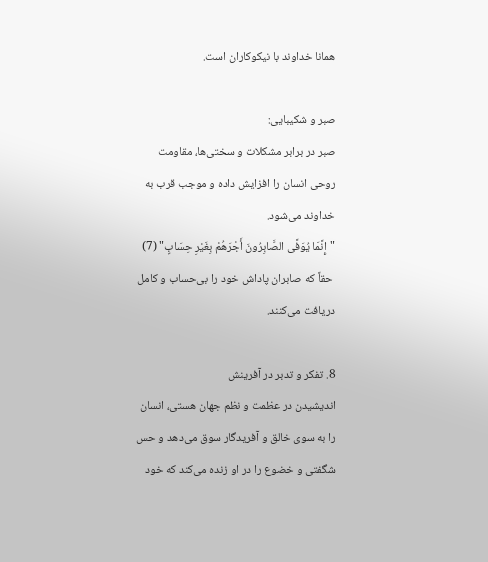همانا خداوند با نیکوکاران است.

صبر و شکیبایی:
صبر در برابر مشکلات و سختی‌ها، مقاومت روحی انسان را افزایش داده و موجب قرب به خداوند می‌شود.
"إِنَّمَا یُوَفَّی الصَّابِرُونَ أَجْرَهُمْ بِغَیْرِ حِسَابٍ" (7)
 حقاً که صابران پاداش خود را بی‌حساب و کامل دریافت می‌کنند.

8. تفکر و تدبر در آفرینش
اندیشیدن در عظمت و نظم جهان هستی، انسان را به سوی خالق و آفریدگار سوق می‌دهد و حس شگفتی و خضوع را در او زنده می‌کند که خود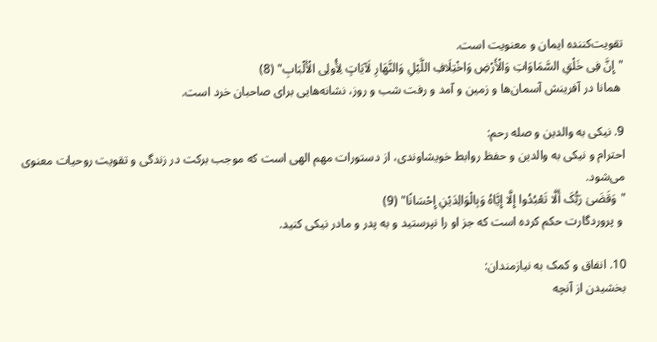تقویت‌کننده ایمان و معنویت است.
"إِنَّ فِی خَلْقِ السَّمَاوَاتِ وَالْأَرْضِ وَاخْتِلَافِ اللَّیْلِ وَالنَّهَارِ لَآیَاتٍ لِأُولِی الْأَلْبَابِ" (8)
 همانا در آفرینش آسمان‌ها و زمین و آمد و رفت شب و روز، نشانه‌هایی برای صاحبان خرد است.

9. نیکی به والدین و صله رحم:
احترام و نیکی به والدین و حفظ روابط خویشاوندی، از دستورات مهم الهی است که موجب برکت در زندگی و تقویت روحیات معنوی می‌شود.
"وَقَضَیٰ رَبُّکَ أَلَّا تَعْبُدُوا إِلَّا إِیَّاهُ وَبِالْوَالِدَیْنِ إِحْسَانًا" (9)
 و پروردگارت حکم کرده است که جز او را نپرستید و به پدر و مادر نیکی کنید.

10. انفاق و کمک به نیازمندان:
بخشیدن از آنچه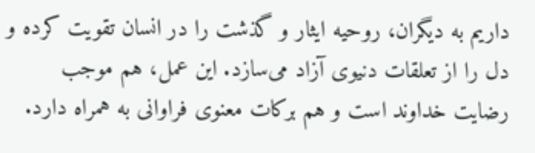داریم به دیگران، روحیه ایثار و گذشت را در انسان تقویت کرده و دل را از تعلقات دنیوی آزاد می‌سازد. این عمل، هم موجب رضایت خداوند است و هم برکات معنوی فراوانی به همراه دارد.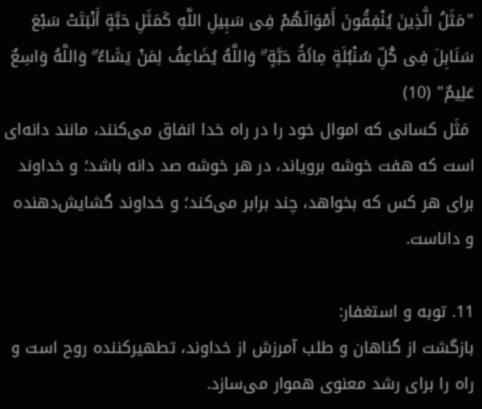"مَثَلُ الَّذِینَ یُنْفِقُونَ أَمْوَالَهُمْ فِی سَبِیلِ اللَّهِ کَمَثَلِ حَبَّةٍ أَنْبَتَتْ سَبْعَ سَنَابِلَ فِی کُلِّ سُنْبُلَةٍ مِائَةُ حَبَّةٍ ۗ وَاللَّهُ یُضَاعِفُ لِمَنْ یَشَاءُ ۗ وَاللَّهُ وَاسِعٌ عَلِیمٌ" (10)
 مَثَل کسانی که اموال خود را در راه خدا انفاق می‌کنند، مانند دانه‌ای است که هفت خوشه برویاند، در هر خوشه صد دانه باشد؛ و خداوند برای هر کس که بخواهد، چند برابر می‌کند؛ و خداوند گشایش‌دهنده و داناست.

11. توبه و استغفار:
بازگشت از گناهان و طلب آمرزش از خداوند، تطهیرکننده روح است و راه را برای رشد معنوی هموار می‌سازد.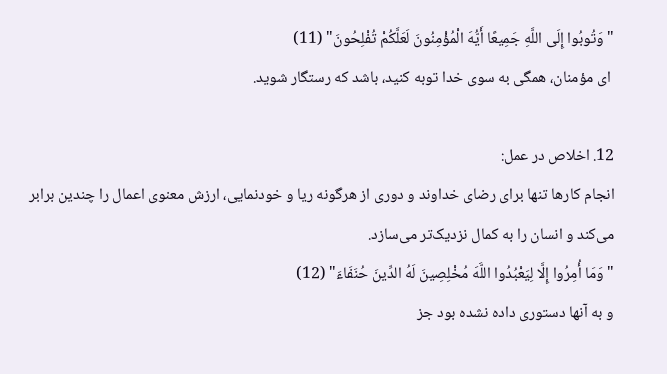"وَتُوبُوا إِلَی اللَّهِ جَمِیعًا أَیُّهَ الْمُؤْمِنُونَ لَعَلَّکُمْ تُفْلِحُونَ" (11)
 ای مؤمنان، همگی به سوی خدا توبه کنید، باشد که رستگار شوید.

12. اخلاص در عمل:
انجام کارها تنها برای رضای خداوند و دوری از هرگونه ریا و خودنمایی، ارزش معنوی اعمال را چندین برابر می‌کند و انسان را به کمال نزدیک‌تر می‌سازد.
"وَمَا أُمِرُوا إِلَّا لِیَعْبُدُوا اللَّهَ مُخْلِصِینَ لَهُ الدِّینَ حُنَفَاءَ" (12)
و به آنها دستوری داده نشده بود جز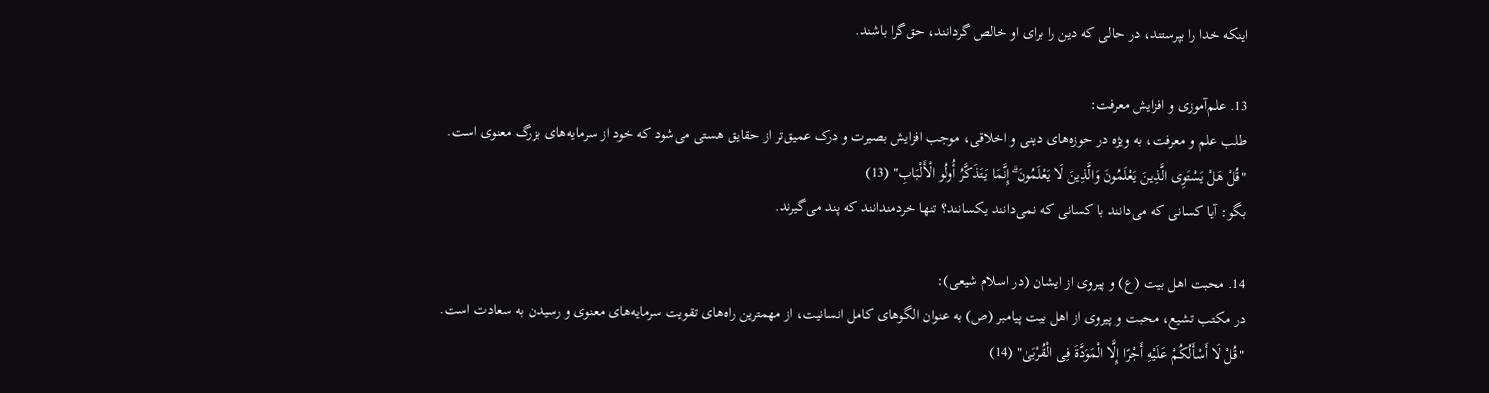اینکه خدا را بپرستند، در حالی که دین را برای او خالص گردانند، حق‌گرا باشند.

13. علم‌آموزی و افزایش معرفت:
طلب علم و معرفت، به ویژه در حوزه‌های دینی و اخلاقی، موجب افزایش بصیرت و درک عمیق‌تر از حقایق هستی می‌شود که خود از سرمایه‌های بزرگ معنوی است.
"قُلْ هَلْ یَسْتَوِی الَّذِینَ یَعْلَمُونَ وَالَّذِینَ لَا یَعْلَمُونَ ۗ إِنَّمَا یَتَذَکَّرُ أُولُو الْأَلْبَابِ" (13)
بگو: آیا کسانی که می‌دانند با کسانی که نمی‌دانند یکسانند؟ تنها خردمندانند که پند می‌گیرند.

14. محبت اهل بیت (ع) و پیروی از ایشان (در اسلام شیعی):
در مکتب تشیع، محبت و پیروی از اهل بیت پیامبر (ص) به عنوان الگوهای کامل انسانیت، از مهمترین راه‌های تقویت سرمایه‌های معنوی و رسیدن به سعادت است.
"قُلْ لَا أَسْأَلُکُمْ عَلَیْهِ أَجْرًا إِلَّا الْمَوَدَّةَ فِی الْقُرْبَیٰ" (14)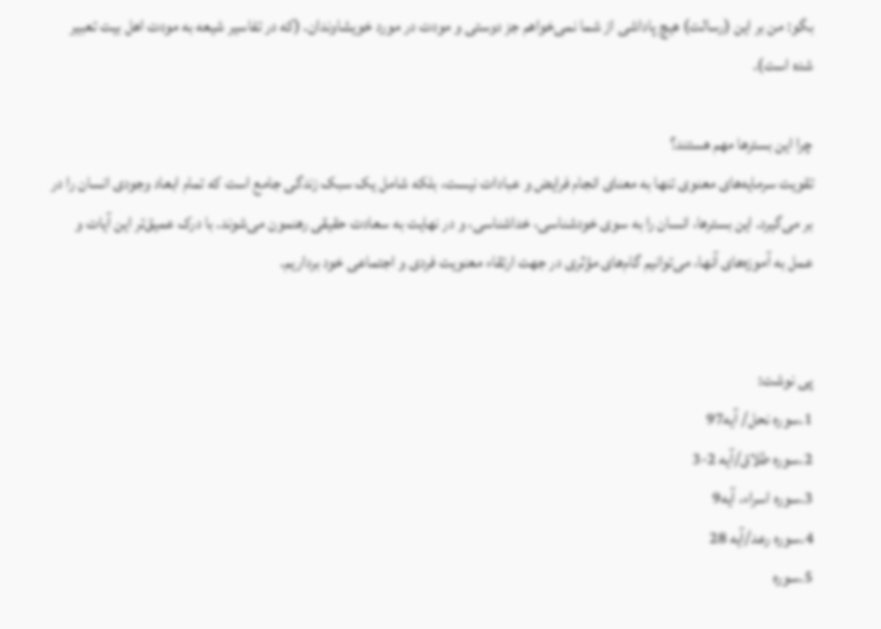بگو: من بر این (رسالت) هیچ پاداشی از شما نمی‌خواهم جز دوستی و مودت در مورد خویشاوندان. (که در تفاسیر شیعه به مودت اهل بیت تعبیر شده است).

چرا این بسترها مهم هستند؟
تقویت سرمایه‌های معنوی تنها به معنای انجام فرایض و عبادات نیست، بلکه شامل یک سبک زندگی جامع است که تمام ابعاد وجودی انسان را در بر می‌گیرد. این بسترها، انسان را به سوی خودشناسی، خداشناسی، و در نهایت به سعادت حقیقی رهنمون می‌شوند. با درک عمیق‌تر این آیات و عمل به آموزه‌های آنها، می‌توانیم گام‌های مؤثری در جهت ارتقاء معنویت فردی و اجتماعی خود برداریم.


پی نوشت:
1.سوره نحل/ آیه97
2.سوره طلاق/آیه 2-3
3.سوره اسراء، آیه9
4.سوره رعد/آیه 28
5.سوره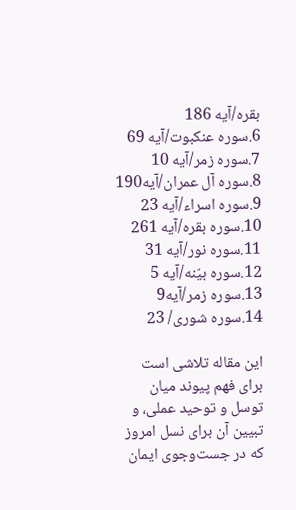بقره/آیه 186
6.سوره عنکبوت/آیه 69
7.سوره زمر/آیه 10
8.سوره آل عمران/آیه190
9.سوره اسراء/آیه 23
10.سوره بقره/آیه 261
11.سوره نور/آیه 31
12.سوره بیّنه/آیه 5
13.سوره زمر/آیه9
14.سوره شوری/ 23

این مقاله تلاشی است برای فهم پیوند میان توسل و توحید عملی، و تبیین آن برای نسل امروز که در جست‌وجوی ایمان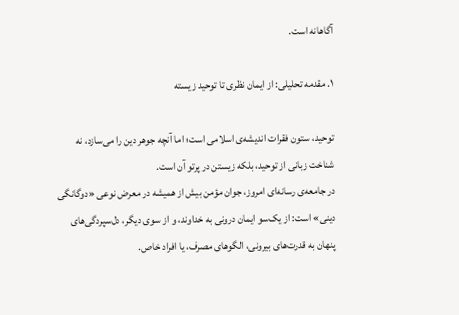آگاهانه است.

۱. مقدمه تحلیلی: از ایمان نظری تا توحید زیسته

توحید، ستون فقرات اندیشه‌ی اسلامی است؛ اما آنچه جوهر دین را می‌سازد، نه شناخت زبانی از توحید، بلکه زیستن در پرتو آن است.
در جامعه‌ی رسانه‌ای امروز، جوان مؤمن بیش از همیشه در معرض نوعی «دوگانگی دینی» است: از یک‌سو ایمان درونی به خداوند، و از سوی دیگر، دل‌سپردگی‌های پنهان به قدرت‌های بیرونی، الگوهای مصرف، یا افراد خاص.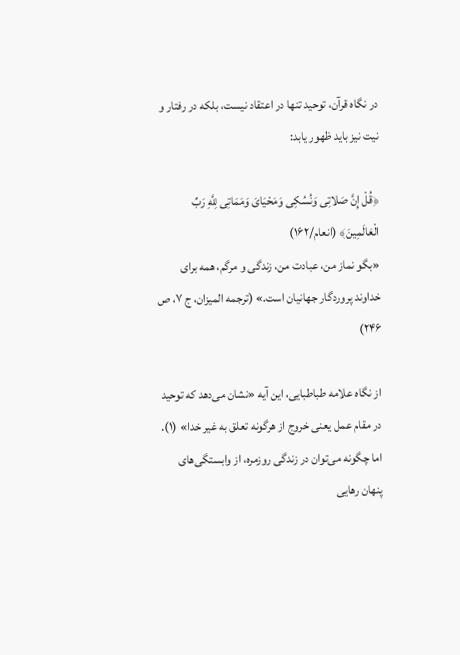در نگاه قرآن، توحید تنها در اعتقاد نیست، بلکه در رفتار و نیت نیز باید ظهور یابد:

﴿قُلْ إِنَّ صَلاتِی وَنُسُکِی وَمَحْیَایَ وَمَمَاتِی لِلَّهِ رَبِّ الْعَالَمِینَ﴾ (انعام/۱۶۲)
«بگو نماز من، عبادت من، زندگی و مرگم، همه برای خداوند پروردگار جهانیان است.» (ترجمه المیزان، ج ۷، ص ۲۴۶)

از نگاه علامه طباطبایی، این آیه «نشان می‌دهد که توحید در مقام عمل یعنی خروج از هرگونه تعلق به غیر خدا» (۱).
اما چگونه می‌توان در زندگی روزمره، از وابستگی‌های پنهان رهایی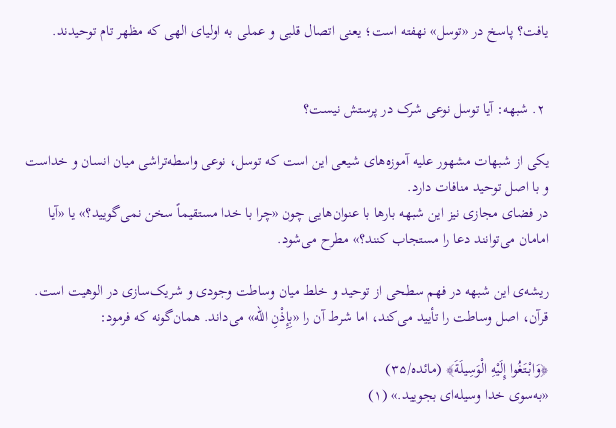یافت؟ پاسخ در «توسل» نهفته است؛ یعنی اتصال قلبی و عملی به اولیای الهی که مظهر تام توحیدند.


 ۲. شبهه: آیا توسل نوعی شرک در پرستش نیست؟

یکی از شبهات مشهور علیه آموزه‌های شیعی این است که توسل، نوعی واسطه‌تراشی میان انسان و خداست و با اصل توحید منافات دارد.
در فضای مجازی نیز این شبهه بارها با عنوان‌هایی چون «چرا با خدا مستقیماً سخن نمی‌گویید؟» یا «آیا امامان می‌توانند دعا را مستجاب کنند؟» مطرح می‌شود.

ریشه‌ی این شبهه در فهم سطحی از توحید و خلط میان وساطت وجودی و شریک‌سازی در الوهیت است.
قرآن، اصل وساطت را تأیید می‌کند، اما شرط آن را «بِإِذْنِ الله» می‌داند. همان‌گونه که فرمود:

﴿وَابْتَغُوا إِلَیْهِ الْوَسِیلَةَ﴾ (مائده/۳۵)
«به‌سوی خدا وسیله‌ای بجویید.» (۱)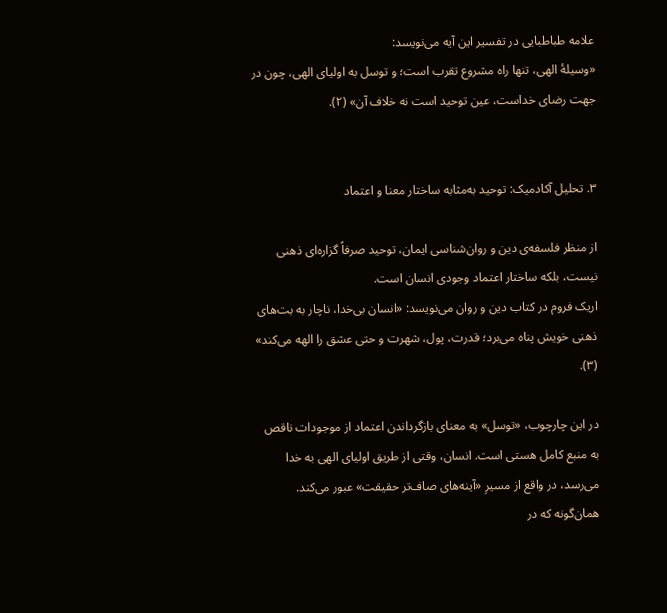علامه طباطبایی در تفسیر این آیه می‌نویسد:
«وسیلۀ الهی، تنها راه مشروع تقرب است؛ و توسل به اولیای الهی، چون در جهت رضای خداست، عین توحید است نه خلاف آن» (۲).


۳. تحلیل آکادمیک: توحید به‌مثابه ساختار معنا و اعتماد

از منظر فلسفه‌ی دین و روان‌شناسی ایمان، توحید صرفاً گزاره‌ای ذهنی نیست، بلکه ساختار اعتماد وجودی انسان است.
اریک فروم در کتاب دین و روان می‌نویسد: «انسان بی‌خدا، ناچار به بت‌های ذهنی خویش پناه می‌برد؛ قدرت، پول، شهرت و حتی عشق را الهه می‌کند» (۳).

در این چارچوب، «توسل» به معنای بازگرداندن اعتماد از موجودات ناقص به منبع کامل هستی است. انسان، وقتی از طریق اولیای الهی به خدا می‌رسد، در واقع از مسیرِ «آینه‌های صاف‌تر حقیقت» عبور می‌کند.
همان‌گونه که در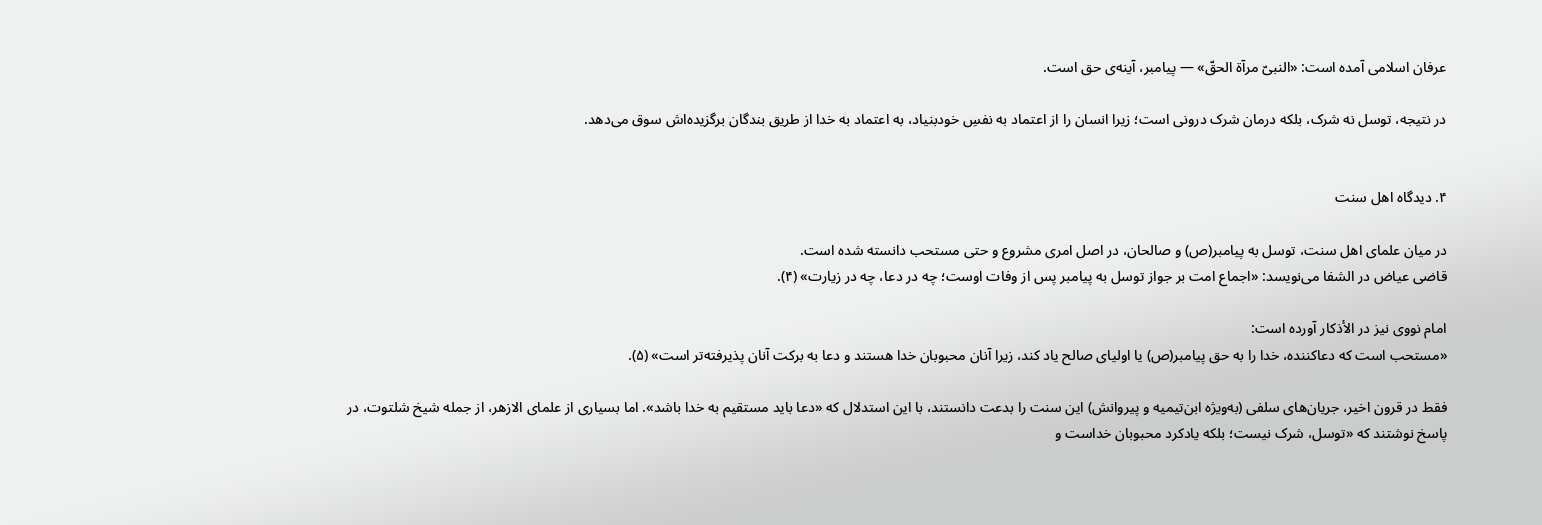عرفان اسلامی آمده است: «النبیّ مرآة الحقّ» — پیامبر، آینه‌ی حق است.

در نتیجه، توسل نه شرک، بلکه درمان شرک درونی است؛ زیرا انسان را از اعتماد به نفسِ خودبنیاد، به اعتماد به خدا از طریق بندگان برگزیده‌اش سوق می‌دهد.


۴. دیدگاه اهل سنت

در میان علمای اهل سنت، توسل به پیامبر(ص) و صالحان، در اصل امری مشروع و حتی مستحب دانسته شده است.
قاضی عیاض در الشفا می‌نویسد: «اجماع امت بر جواز توسل به پیامبر پس از وفات اوست؛ چه در دعا، چه در زیارت» (۴).

امام نووی نیز در الأذکار آورده است:
«مستحب است که دعاکننده، خدا را به حق پیامبر(ص) یا اولیای صالح یاد کند، زیرا آنان محبوبان خدا هستند و دعا به برکت آنان پذیرفته‌تر است» (۵).

فقط در قرون اخیر، جریان‌های سلفی (به‌ویژه ابن‌تیمیه و پیروانش) این سنت را بدعت دانستند، با این استدلال که «دعا باید مستقیم به خدا باشد». اما بسیاری از علمای الازهر، از جمله شیخ شلتوت، در پاسخ نوشتند که «توسل، شرک نیست؛ بلکه یادکرد محبوبان خداست و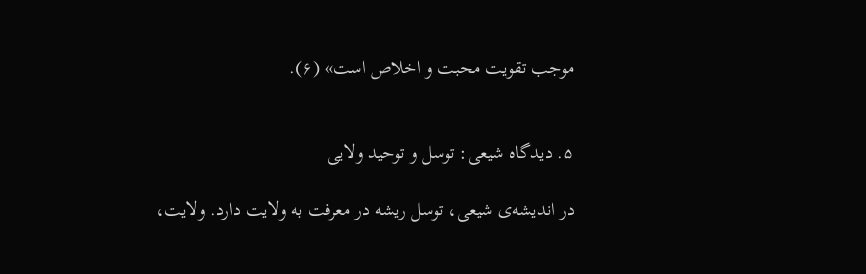موجب تقویت محبت و اخلاص است» (۶).


۵. دیدگاه شیعی: توسل و توحید ولایی

در اندیشه‌ی شیعی، توسل ریشه در معرفت به ولایت دارد. ولایت،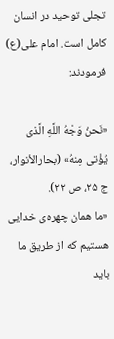تجلی توحید در انسان کامل است. امام علی(ع) فرمودند:

«نَحنُ وَجْهُ اللَّهِ الَّذی یُؤْتی مِنهُ» (بحارالأنوار، ج ۲۵، ص ۲۲).
«ما همان چهره‌ی خدایی هستیم که از طریق ما باید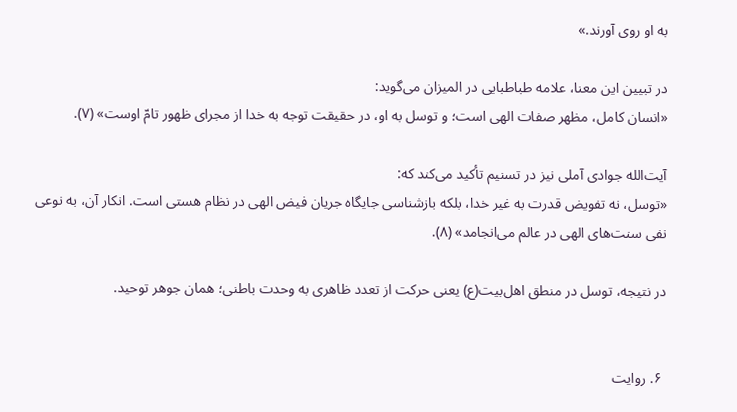به او روی آورند.»

در تبیین این معنا، علامه طباطبایی در المیزان می‌گوید:
«انسان کامل، مظهر صفات الهی است؛ و توسل به او، در حقیقت توجه به خدا از مجرای ظهور تامّ اوست» (۷).

آیت‌الله جوادی آملی نیز در تسنیم تأکید می‌کند که:
«توسل، نه تفویض قدرت به غیر خدا، بلکه بازشناسی جایگاه جریان فیض الهی در نظام هستی است. انکار آن، به نوعی نفی سنت‌های الهی در عالم می‌انجامد» (۸).

در نتیجه، توسل در منطق اهل‌بیت(ع) یعنی حرکت از تعدد ظاهری به وحدت باطنی؛ همان جوهر توحید.


 ۶. روایت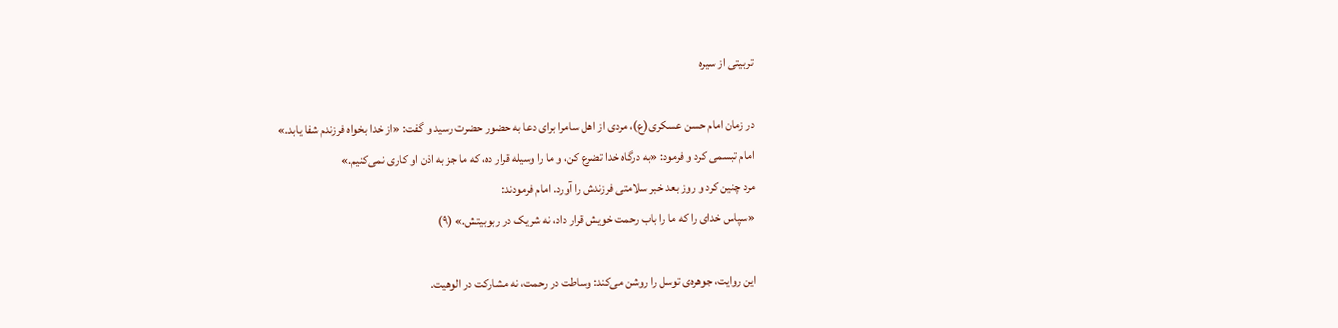تربیتی از سیره

در زمان امام حسن عسکری(ع)، مردی از اهل سامرا برای دعا به حضور حضرت رسید و گفت: «از خدا بخواه فرزندم شفا یابد.»
امام تبسمی کرد و فرمود: «به درگاه خدا تضرع کن، و ما را وسیله قرار ده، که ما جز به اذن او کاری نمی‌کنیم.»
مرد چنین کرد و روز بعد خبر سلامتی فرزندش را آورد. امام فرمودند:
«سپاس خدای را که ما را باب رحمت خویش قرار داد، نه شریک در ربوبیتش.» (۹)

این روایت، جوهره‌ی توسل را روشن می‌کند: وساطت در رحمت، نه مشارکت در الوهیت.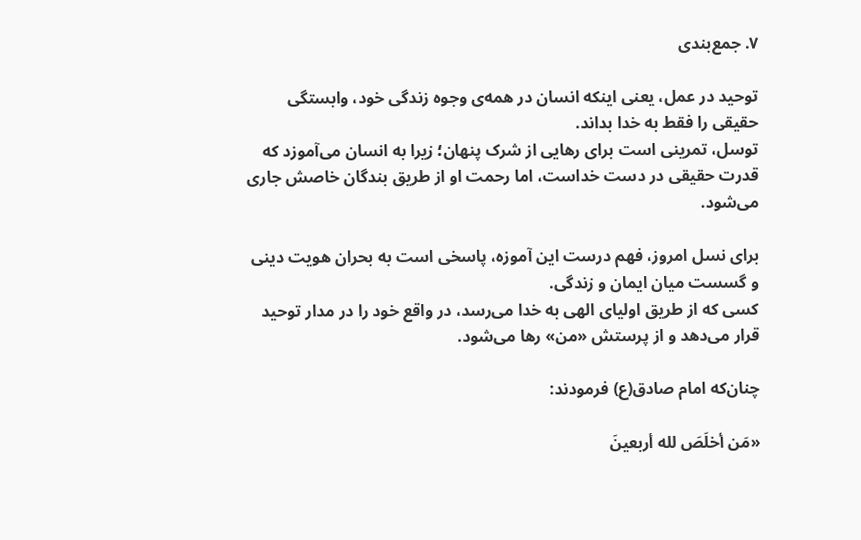۷. جمع‌بندی

توحید در عمل، یعنی اینکه انسان در همه‌ی وجوه زندگی خود، وابستگی حقیقی را فقط به خدا بداند.
توسل، تمرینی است برای رهایی از شرک پنهان؛ زیرا به انسان می‌آموزد که قدرت حقیقی در دست خداست، اما رحمت او از طریق بندگان خاصش جاری می‌شود.

برای نسل امروز، فهم درست این آموزه، پاسخی است به بحران هویت دینی و گسست میان ایمان و زندگی.
کسی که از طریق اولیای الهی به خدا می‌رسد، در واقع خود را در مدار توحید قرار می‌دهد و از پرستش «من» رها می‌شود.

چنان‌که امام صادق(ع) فرمودند:

«مَن أخلَصَ لله أربعینَ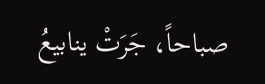صباحاً، جَرَتْ ینابیعُ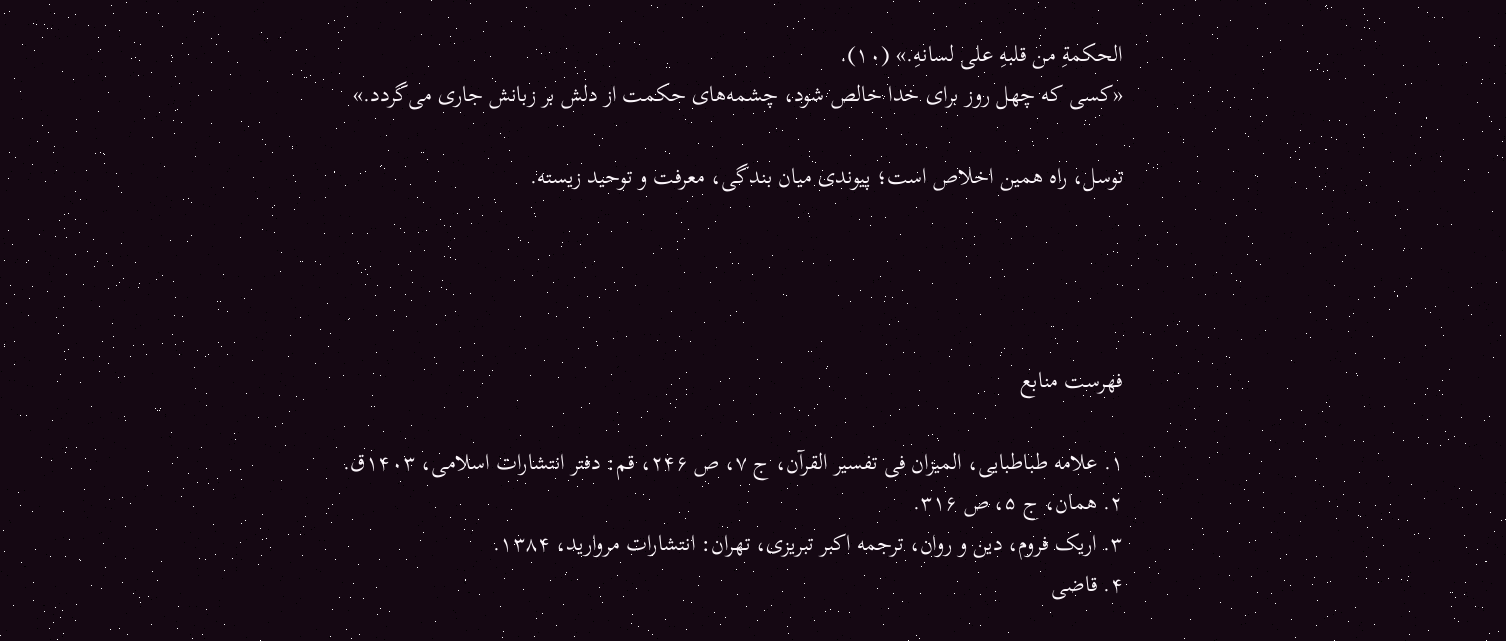الحکمةِ من قلبهِ علی لسانهِ.» (۱۰).
«کسی که چهل روز برای خدا خالص شود، چشمه‌های حکمت از دلش بر زبانش جاری می‌گردد.»

توسل، راه همین اخلاص است؛ پیوندی میان بندگی، معرفت و توحید زیسته.




فهرست منابع

۱. علامه طباطبایی، المیزان فی تفسیر القرآن، ج ۷، ص ۲۴۶، قم: دفتر انتشارات اسلامی، ۱۴۰۳ق.
۲. همان، ج ۵، ص ۳۱۶.
۳. اریک فروم، دین و روان، ترجمه اکبر تبریزی، تهران: انتشارات مروارید، ۱۳۸۴.
۴. قاضی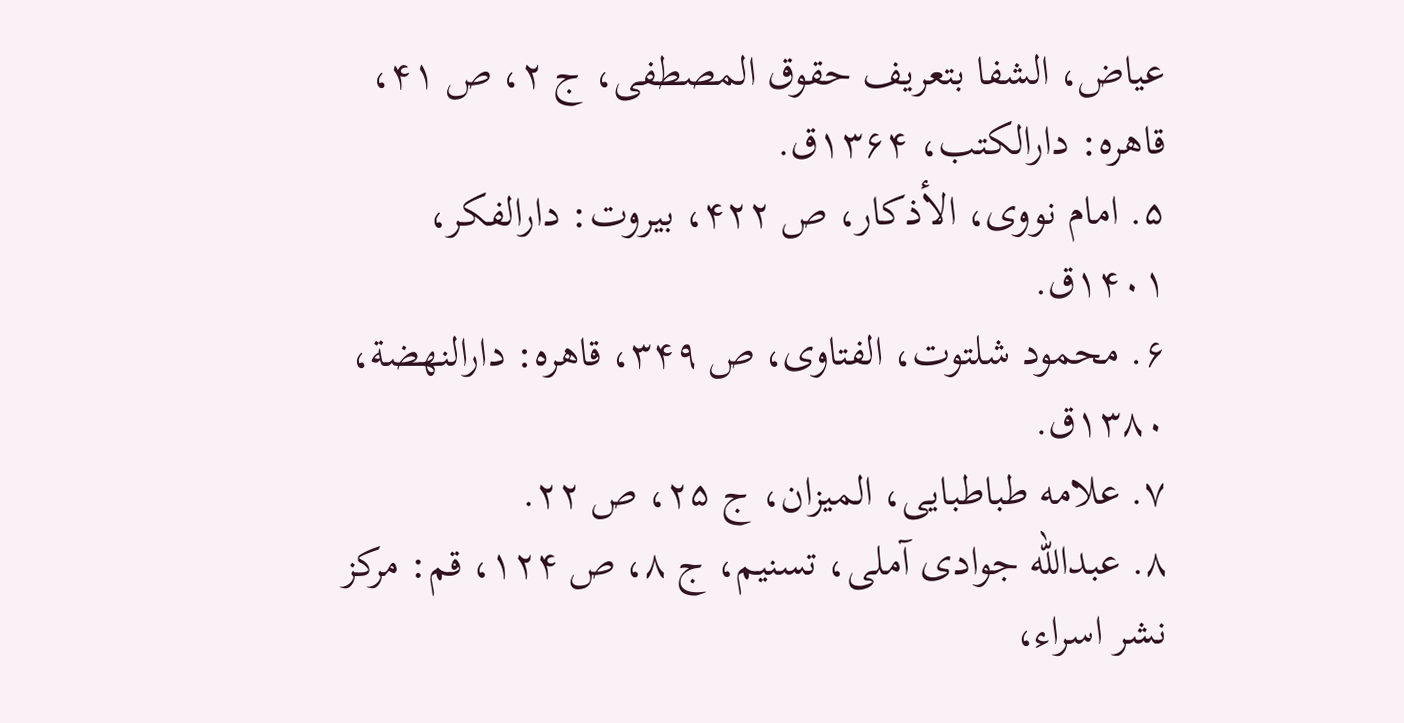عیاض، الشفا بتعریف حقوق المصطفی، ج ۲، ص ۴۱، قاهره: دارالکتب، ۱۳۶۴ق.
۵. امام نووی، الأذکار، ص ۴۲۲، بیروت: دارالفکر، ۱۴۰۱ق.
۶. محمود شلتوت، الفتاوی، ص ۳۴۹، قاهره: دارالنهضة، ۱۳۸۰ق.
۷. علامه طباطبایی، المیزان، ج ۲۵، ص ۲۲.
۸. عبدالله جوادی آملی، تسنیم، ج ۸، ص ۱۲۴، قم: مرکز نشر اسراء،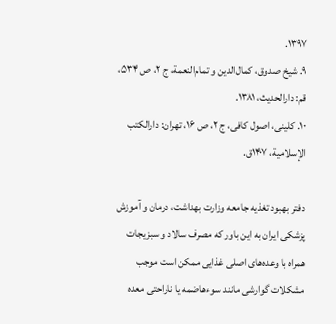۱۳۹۷.
۹. شیخ صدوق، کمال‌الدین و تمام‌النعمة، ج ۲، ص ۵۳۴، قم: دارالحدیث، ۱۳۸۱.
۱۰. کلینی، اصول کافی، ج ۲، ص ۱۶، تهران: دارالکتب الإسلامیة، ۱۴۰۷ق.

دفتر بهبود تغذیه جامعه وزارت بهداشت، درمان و آموزش پزشکی ایران به این باور که مصرف سالاد و سبزیجات همراه با وعده‌های اصلی غذایی ممکن است موجب مشکلات گوارشی مانند سوءهاضمه یا ناراحتی معده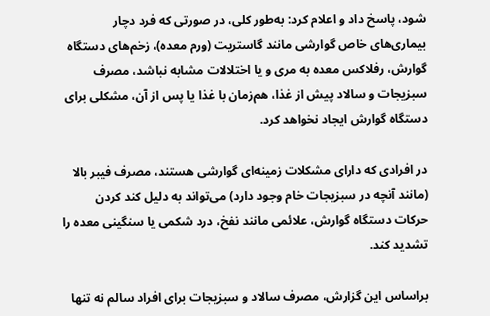شود، پاسخ داد و اعلام کرد: به‌طور کلی، در صورتی که فرد دچار بیماری‌های خاص گوارشی مانند گاستریت (ورم معده)، زخم‌های دستگاه گوارش، رفلاکس معده به مری و یا اختلالات مشابه نباشد، مصرف سبزیجات و سالاد پیش از غذا، هم‌زمان با غذا یا پس از آن، مشکلی برای دستگاه گوارش ایجاد نخواهد کرد.

در افرادی که دارای مشکلات زمینه‌ای گوارشی هستند، مصرف فیبر بالا (مانند آنچه در سبزیجات خام وجود دارد) می‌تواند به دلیل کند کردن حرکات دستگاه گوارش، علائمی مانند نفخ، درد شکمی یا سنگینی معده را تشدید کند.

براساس این گزارش، مصرف سالاد و سبزیجات برای افراد سالم نه تنها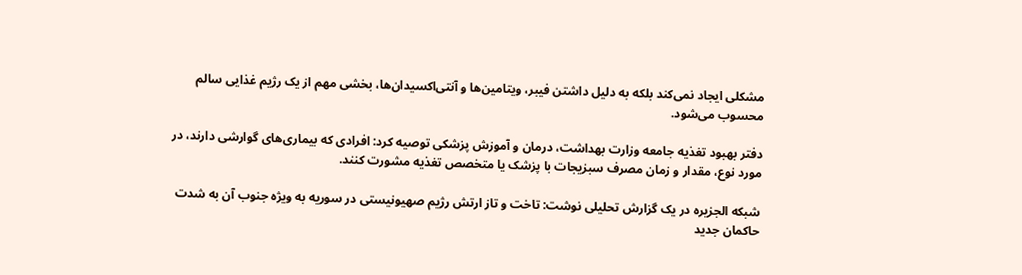مشکلی ایجاد نمی‌کند بلکه به دلیل داشتن فیبر، ویتامین‌ها و آنتی‌اکسیدان‌ها، بخشی مهم از یک رژیم غذایی سالم محسوب می‌شود.

دفتر بهبود تغذیه جامعه وزارت بهداشت، درمان و آموزش پزشکی توصیه کرد: افرادی که بیماری‌های گوارشی دارند، در مورد نوع، مقدار و زمان مصرف سبزیجات با پزشک یا متخصص تغذیه مشورت کنند.

شبکه الجزیره در یک گزارش تحلیلی نوشت: تاخت و تاز ارتش رژیم صهیونیستی در سوریه به ویژه جنوب آن به شدت حاکمان جدید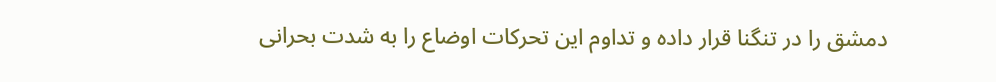دمشق را در تنگنا قرار داده و تداوم این تحرکات اوضاع را به شدت بحرانی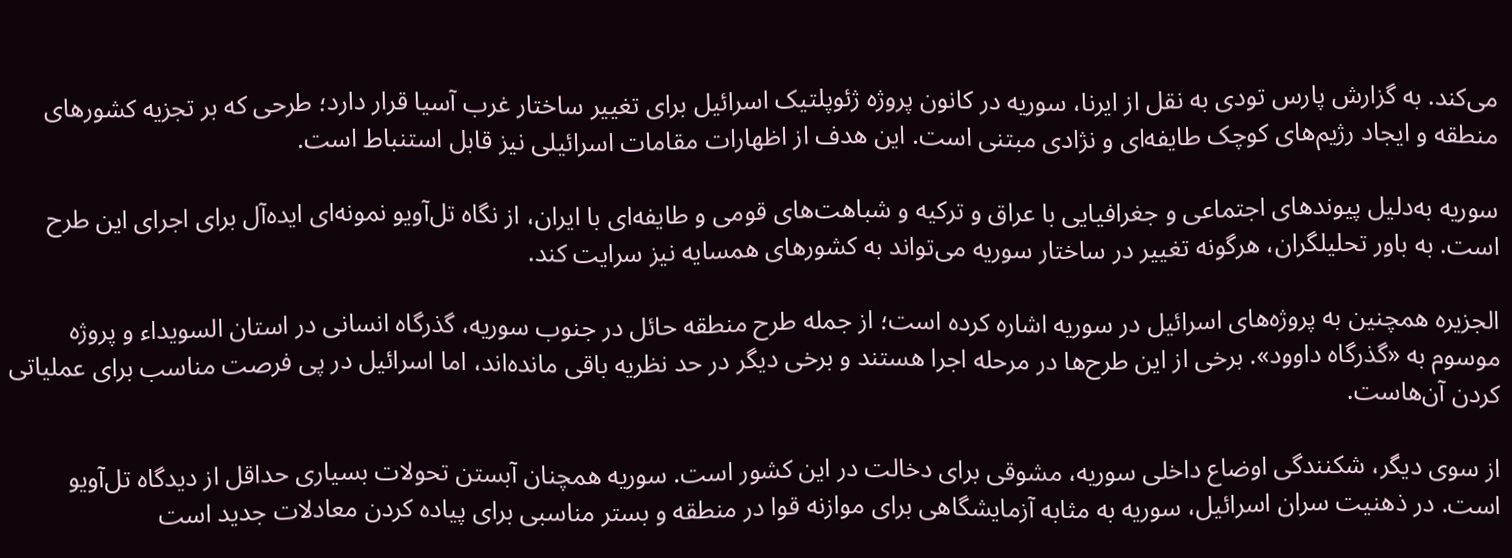می‌کند. به گزارش پارس تودی به نقل از ایرنا، سوریه در کانون پروژه ژئوپلتیک اسرائیل برای تغییر ساختار غرب آسیا قرار دارد؛ طرحی که بر تجزیه کشورهای منطقه و ایجاد رژیم‌های کوچک طایفه‌ای و نژادی مبتنی است. این هدف از اظهارات مقامات اسرائیلی نیز قابل استنباط است.

سوریه به‌دلیل پیوندهای اجتماعی و جغرافیایی با عراق و ترکیه و شباهت‌های قومی و طایفه‌ای با ایران، از نگاه تل‌آویو نمونه‌ای ایده‌آل برای اجرای این طرح است. به باور تحلیلگران، هرگونه تغییر در ساختار سوریه می‌تواند به کشورهای همسایه نیز سرایت کند.

الجزیره همچنین به پروژه‌های اسرائیل در سوریه اشاره کرده است؛ از جمله طرح منطقه حائل در جنوب سوریه، گذرگاه انسانی در استان السویداء و پروژه موسوم به «گذرگاه داوود». برخی از این طرح‌ها در مرحله اجرا هستند و برخی دیگر در حد نظریه باقی مانده‌اند، اما اسرائیل در پی فرصت مناسب برای عملیاتی کردن آن‌هاست.

از سوی دیگر، شکنندگی اوضاع داخلی سوریه، مشوقی برای دخالت در این کشور است. سوریه همچنان آبستن تحولات بسیاری حداقل از دیدگاه تل‌آویو است. در ذهنیت سران اسرائیل، سوریه به مثابه آزمایشگاهی برای موازنه قوا در منطقه و بستر مناسبی برای پیاده کردن معادلات جدید است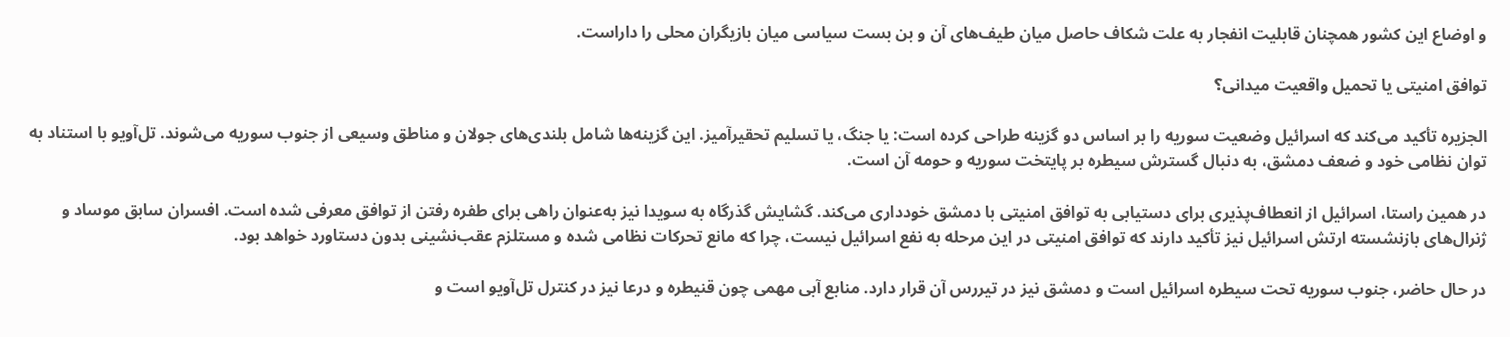و اوضاع این کشور همچنان قابلیت انفجار به علت شکاف حاصل میان طیف‌های آن و بن بست سیاسی میان بازیگران محلی را داراست.

توافق امنیتی یا تحمیل واقعیت میدانی؟

الجزیره تأکید می‌کند که اسرائیل وضعیت سوریه را بر اساس دو گزینه طراحی کرده است: یا جنگ، یا تسلیم تحقیرآمیز. این گزینه‌ها شامل بلندی‌های جولان و مناطق وسیعی از جنوب سوریه می‌شوند. تل‌آویو با استناد به توان نظامی خود و ضعف دمشق، به دنبال گسترش سیطره بر پایتخت سوریه و حومه آن است.

در همین راستا، اسرائیل از انعطاف‌پذیری برای دستیابی به توافق امنیتی با دمشق خودداری می‌کند. گشایش گذرگاه به سویدا نیز به‌عنوان راهی برای طفره رفتن از توافق معرفی شده است. افسران سابق موساد و ژنرال‌های بازنشسته ارتش اسرائیل نیز تأکید دارند که توافق امنیتی در این مرحله به نفع اسرائیل نیست، چرا که مانع تحرکات نظامی شده و مستلزم عقب‌نشینی بدون دستاورد خواهد بود.

در حال حاضر، جنوب سوریه تحت سیطره اسرائیل است و دمشق نیز در تیررس آن قرار دارد. منابع آبی مهمی چون قنیطره و درعا نیز در کنترل تل‌آویو است و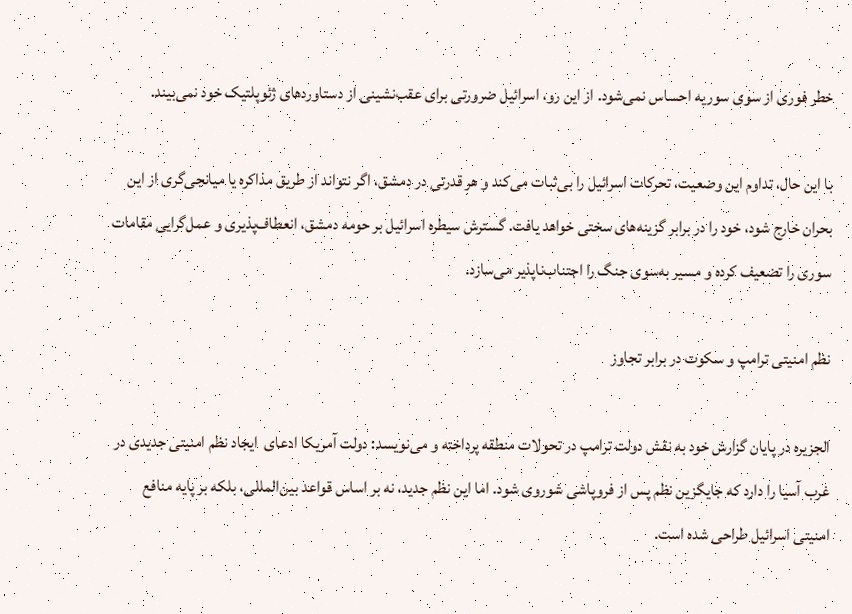خطر فوری از سوی سوریه احساس نمی‌شود. از این رو، اسرائیل ضرورتی برای عقب‌نشینی از دستاوردهای ژئوپلتیک خود نمی‌بیند.

با این حال، تداوم این وضعیت، تحرکات اسرائیل را بی‌ثبات می‌کند و هر قدرتی در دمشق، اگر نتواند از طریق مذاکره یا میانجی‌گری از این بحران خارج شود، خود را در برابر گزینه‌های سختی خواهد یافت. گسترش سیطره اسرائیل بر حومه دمشق، انعطاف‌پذیری و عمل‌گرایی مقامات سوری را تضعیف کرده و مسیر به‌سوی جنگ را اجتناب‌ناپذیر می‌سازد.

نظم امنیتی ترامپ و سکوت در برابر تجاوز

الجزیره در پایان گزارش خود به نقش دولت ترامپ در تحولات منطقه پرداخته و می‌نویسد: دولت آمریکا ادعای  ایجاد نظم امنیتی جدیدی در غرب آسیا را دارد که جایگزین نظم پس از فروپاشی شوروی شود. اما این نظم جدید، نه بر اساس قواعد بین‌المللی، بلکه بر پایه منافع امنیتی اسرائیل طراحی شده است.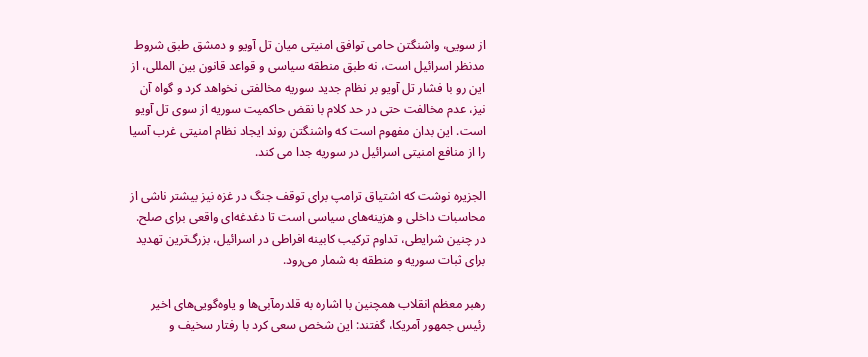از سویی، واشنگتن حامی توافق امنیتی میان تل آویو و دمشق طبق شروط مدنظر اسرائیل است، نه طبق منطقه سیاسی و قواعد قانون بین المللی، از این رو با فشار تل آویو بر نظام جدید سوریه مخالفتی نخواهد کرد و گواه آن نیز، عدم مخالفت حتی در حد کلام با نقض حاکمیت سوریه از سوی تل آویو است. این بدان مفهوم است که واشنگتن روند ایجاد نظام امنیتی غرب آسیا را از منافع امنیتی اسرائیل در سوریه جدا می کند.

الجزیره نوشت که اشتیاق ترامپ برای توقف جنگ در غزه نیز بیشتر ناشی از محاسبات داخلی و هزینه‌های سیاسی است تا دغدغه‌ای واقعی برای صلح. در چنین شرایطی، تداوم ترکیب کابینه افراطی در اسرائیل، بزرگ‌ترین تهدید برای ثبات سوریه و منطقه به شمار می‌رود.

رهبر معظم انقلاب همچنین با اشاره به قلدرمآبی‌ها و یاوه‌گویی‌های اخیر رئیس جمهور آمریکا، گفتند: این شخص سعی کرد با رفتار سخیف و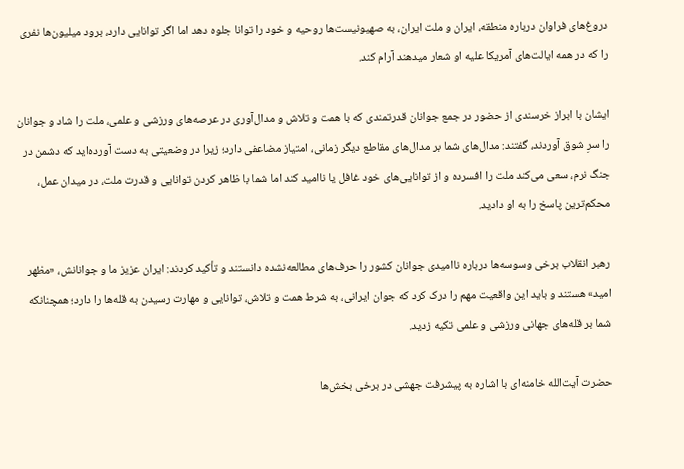دروغ‌های فراوان درباره منطقه، ایران و ملت ایران، به صهیونیست‌ها روحیه و خود را توانا جلوه دهد اما اگر توانایی دارد، برود میلیون‌ها نفری را که در همه ایالت‌های آمریکا علیه او شعار میدهند آرام کند.

ایشان با ابراز خرسندی از حضور در جمع جوانان قدرتمندی که با همت و تلاش و مدال‌آوری در عرصه‌های ورزشی و علمی، ملت را شاد و جوانان را سرِ شوق آوردند، گفتند: مدال‌های شما بر مدال‌های مقاطع دیگر زمانی، امتیاز مضاعفی دارد؛ زیرا در وضعیتی به دست آورده‌اید که دشمن در جنگ نرم، سعی می‌کند ملت را افسرده و از توانایی‌های خود غافل یا ناامید کند اما شما با ظاهر کردن توانایی و قدرت ملت، در میدان عمل، محکم‌ترین پاسخ را به او دادید.

رهبر انقلاب برخی وسوسه‌ها درباره ناامیدی جوانان کشور را حرف‌های مطالعه‌نشده دانستند و تأکید کردند: ایران عزیز ما و جوانانش، «مظهر امید» هستند و باید این واقعیت مهم را درک کرد که جوان ایرانی، به شرط همت و تلاش، توانایی و مهارت رسیدن به قله‌ها را دارد؛ همچنانکه شما بر قله‌های جهانی ورزشی و علمی تکیه زدید.

حضرت آیت‌الله خامنه‌ای با اشاره به پیشرفت جهشی در برخی بخش‌ها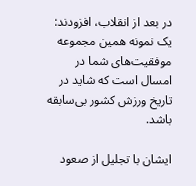در بعد از انقلاب، افزودند: یک نمونه همین مجموعه موفقیت‌های شما در امسال است که شاید در تاریخ ورزش کشور بی‌سابقه باشد.

ایشان با تجلیل از صعود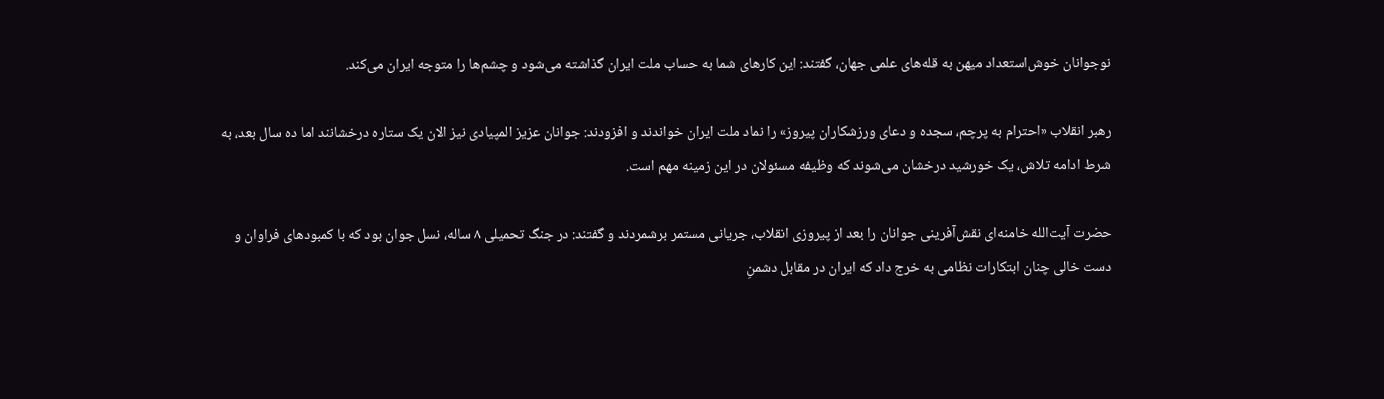نوجوانان خوش‌استعداد میهن به قله‌های علمی جهان، گفتند: این کارهای شما به حساب ملت ایران گذاشته می‌شود و چشم‌ها را متوجه ایران می‌کند.

رهبر انقلاب «احترام به پرچم، سجده و دعای ورزشکاران پیروز» را نماد ملت ایران خواندند و افزودند: جوانان عزیز المپیادی نیز الان یک ستاره درخشانند اما ده سال بعد، به شرط ادامه تلاش، یک خورشید درخشان می‌شوند که وظیفه مسئولان در این زمینه مهم است.

حضرت آیت‌الله خامنه‌ای نقش‌آفرینی جوانان را بعد از پیروزی انقلاب، جریانی مستمر برشمردند و گفتند: در جنگ تحمیلی ۸ ساله، نسل جوان بود که با کمبودهای فراوان و دست خالی چنان ابتکارات نظامی به خرج داد که ایران در مقابل دشمنِ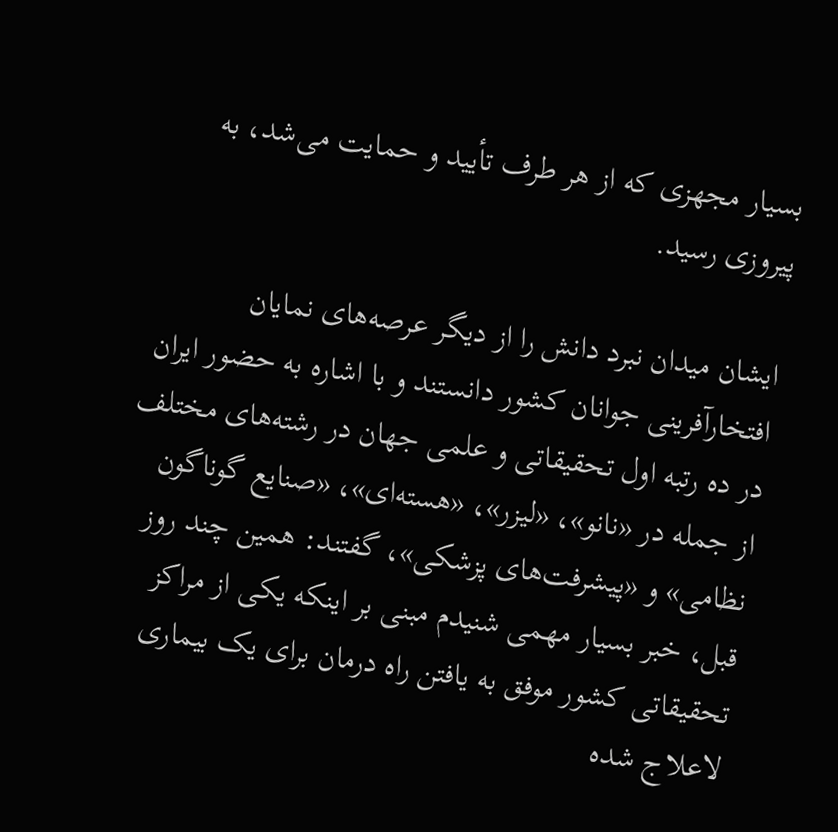بسیار مجهزی که از هر طرف تأیید و حمایت می‌شد، به پیروزی رسید.

ایشان میدان نبرد دانش را از دیگر عرصه‌های نمایان افتخارآفرینی جوانان کشور دانستند و با اشاره به حضور ایران در ده رتبه اول تحقیقاتی و علمی جهان در رشته‌های مختلف از جمله در «نانو»، «لیزر»، «هسته‌ای»، «صنایع گوناگون نظامی» و «پیشرفت‌های پزشکی»، گفتند: همین چند روز قبل، خبر بسیار مهمی شنیدم مبنی بر اینکه یکی از مراکز تحقیقاتی کشور موفق به یافتن راه درمان برای یک بیماری لاعلاج شده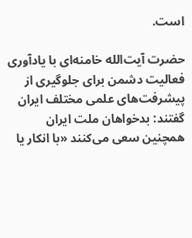است.

حضرت آیت‌الله خامنه‌ای با یادآوری فعالیت دشمن برای جلوگیری از پیشرفت‌های علمی مختلف ایران گفتند: بدخواهان ملت ایران همچنین سعی می‌کنند «با انکار یا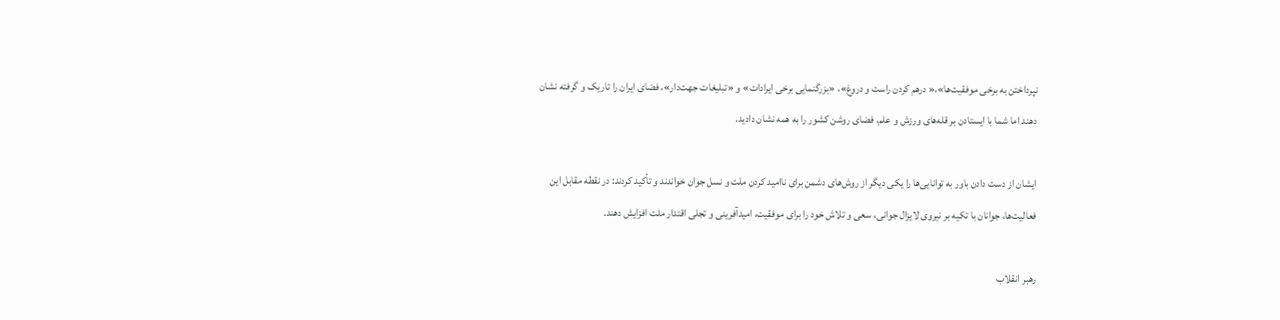نپرداختن به برخی موفقیت‌ها»،« درهم کردن راست و دروغ»، «بزرگنمایی برخی ایرادات» و «تبلیغات جهت‌دار»، فضای ایران را تاریک و گرفته نشان دهند اما شما با ایستادن بر قله‌های ورزش و علم، فضای روشن کشور را به همه نشان دادید.

ایشان از دست دادن باور به توانایی‌ها را یکی دیگر از روش‌های دشمن برای ناامید کردن ملت و نسل جوان خواندند و تأکید کردند: در نقطه مقابل این فعالیت‌ها، جوانان با تکیه بر نیروی لایزال جوانی، سعی و تلاش خود را برای موفقیت، امیدآفرینی و تجلی اقتدار ملت افزایش دهند.

رهبر انقلاب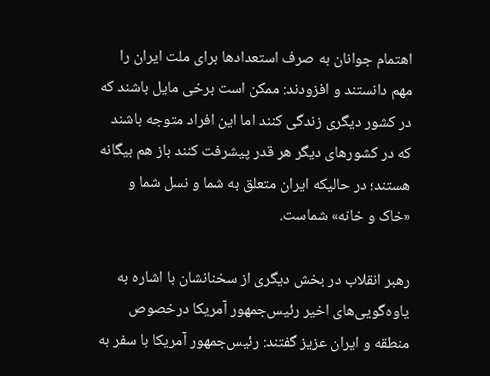اهتمام جوانان به صرف استعدادها برای ملت ایران را مهم دانستند و افزودند: ممکن است برخی مایل باشند که در کشور دیگری زندگی کنند اما این افراد متوجه باشند که در کشورهای دیگر هر قدر پیشرفت کنند باز هم بیگانه هستند؛ در حالیکه ایران متعلق به شما و نسل شما و «خاک و خانه» شماست.

رهبر انقلاب در بخش دیگری از سخنانشان با اشاره به یاوه‌گویی‌های اخیر رئیس‌جمهور آمریکا درخصوص منطقه و ایران عزیز گفتند: رئیس‌جمهور آمریکا با سفر به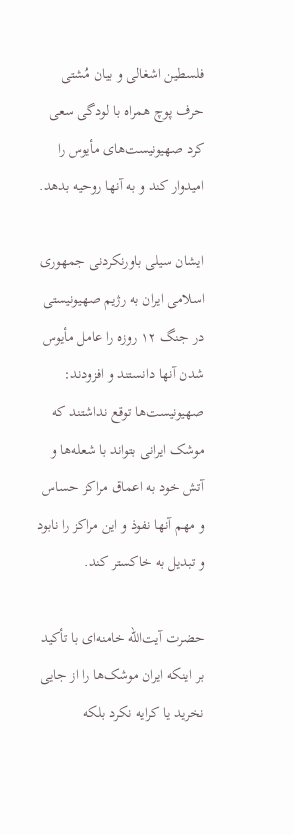فلسطین اشغالی و بیان مُشتی حرف پوچ همراه با لودگی سعی کرد صهیونیست‌های مأیوس را امیدوار کند و به آنها روحیه بدهد.

ایشان سیلی باورنکردنی جمهوری اسلامی ایران به رژیم صهیونیستی در جنگ ۱۲ روزه را عامل مأیوس شدن آنها دانستند و افزودند: صهیونیست‌ها توقع نداشتند که موشک ایرانی بتواند با شعله‌ها و آتش خود به اعماق مراکز حساس و مهم آنها نفوذ و این مراکز را نابود و تبدیل به خاکستر کند.

حضرت آیت‌الله خامنه‌ای با تأکید بر اینکه ایران موشک‌ها را از جایی نخرید یا کرایه نکرد بلکه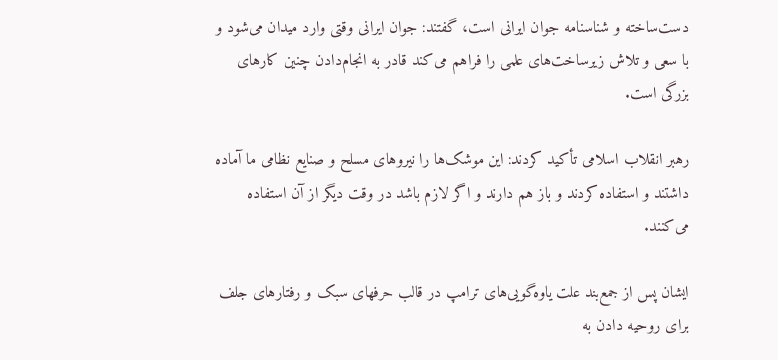دست‌ساخته و شناسنامه جوان ایرانی است، گفتند: جوان ایرانی وقتی وارد میدان می‌شود و با سعی و تلاش زیرساخت‌های علمی را فراهم می‌کند قادر به انجام‌دادن چنین کارهای بزرگی است.

رهبر انقلاب اسلامی تأکید کردند: این موشک‌ها را نیروهای مسلح و صنایع نظامی ما آماده داشتند و استفاده کردند و باز هم دارند و اگر لازم باشد در وقت دیگر از آن استفاده می‌کنند.

ایشان پس از جمع‌بند علت یاوه‌گویی‌های ترامپ در قالب حرفهای سبک و رفتارهای جلف برای روحیه دادن به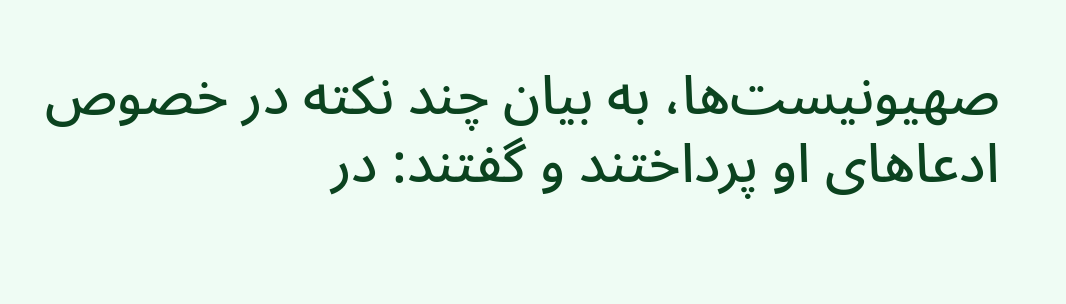صهیونیست‌ها، به بیان چند نکته در خصوص ادعاهای او پرداختند و گفتند: در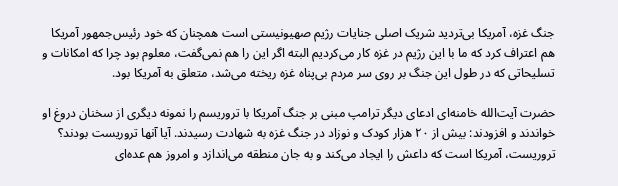جنگ غزه، آمریکا بی‌تردید شریک اصلی جنایات رژیم صهیونیستی است همچنان که خود رئیس‌جمهور آمریکا هم اعتراف کرد که ما با این رژیم در غزه کار می‌کردیم البته اگر این را هم نمی‌گفت، معلوم بود چرا که امکانات و تسلیحاتی که در طول این جنگ بر روی سر مردم بی‌پناه غزه ریخته می‌شد، متعلق به آمریکا بود.

حضرت آیت‌الله خامنه‌ای ادعای دیگر ترامپ مبنی بر جنگ آمریکا با تروریسم را نمونه دیگری از سخنان دروغ او خواندند و افزودند: بیش از ۲۰ هزار کودک و نوزاد در جنگ غزه به شهادت رسیدند. آیا آنها تروریست بودند؟ تروریست، آمریکا است که داعش را ایجاد می‌کند و به جان منطقه می‌اندازد و امروز هم عده‌ای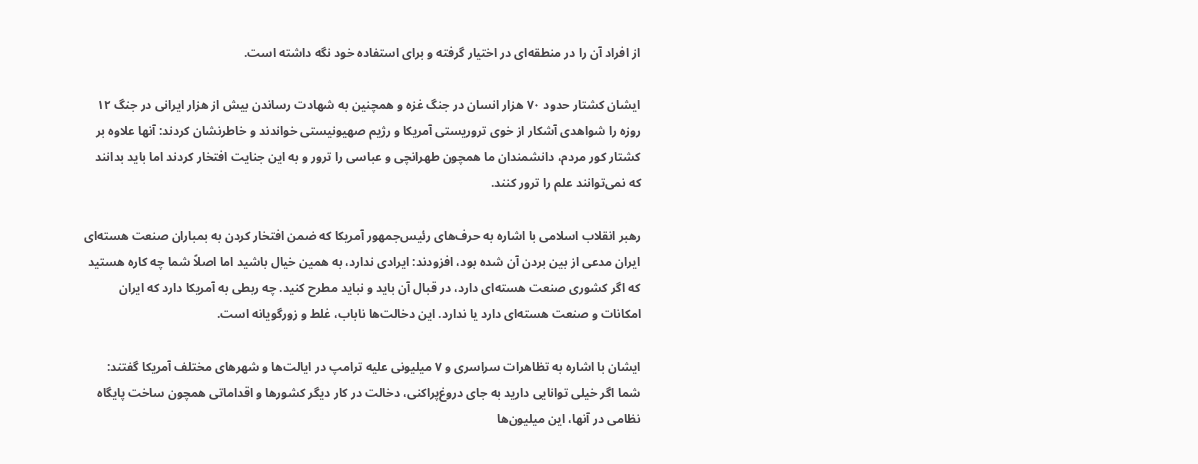از افراد آن را در منطقه‌ای در اختیار گرفته و برای استفاده خود نگه داشته است.

ایشان کشتار حدود ۷۰ هزار انسان در جنگ غزه و همچنین به شهادت رساندن بیش از هزار ایرانی در جنگ ۱۲ روزه را شواهدی آشکار از خوی تروریستی آمریکا و رژیم صهیونیستی خواندند و خاطرنشان کردند: آنها علاوه بر کشتار کور مردم، دانشمندان ما همچون طهرانچی و عباسی را ترور و به این جنایت افتخار کردند اما باید بدانند که نمی‌توانند علم را ترور کنند.

رهبر انقلاب اسلامی با اشاره به حرف‌های رئیس‌جمهور آمریکا که ضمن افتخار کردن به بمباران صنعت هسته‌ای ایران مدعی از بین بردن آن شده بود، افزودند: ایرادی ندارد، به همین خیال باشید اما اصلاً شما چه کاره هستید که اگر کشوری صنعت هسته‌ای دارد، در قبال آن باید و نباید مطرح کنید. چه ربطی به آمریکا دارد که ایران امکانات و صنعت هسته‌ای دارد یا ندارد. این دخالت‌ها ناباب، غلط و زورگویانه است.

ایشان با اشاره به تظاهرات سراسری و ۷ میلیونی علیه ترامپ در ایالت‌ها و شهرهای مختلف آمریکا گفتند: شما اگر خیلی توانایی دارید به جای دروغ‌پراکنی، دخالت در کار دیگر کشورها و اقداماتی همچون ساخت پایگاه نظامی در آنها، این میلیون‌ها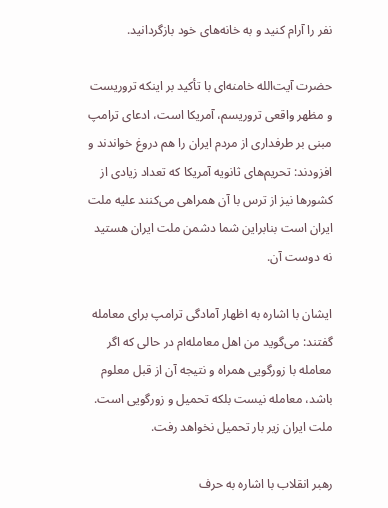نفر را آرام کنید و به خانه‌های خود بازگردانید.

حضرت آیت‌الله خامنه‌ای با تأکید بر اینکه تروریست و مظهر واقعی تروریسم، آمریکا است، ادعای ترامپ مبنی بر طرفداری از مردم ایران را هم دروغ خواندند و افزودند: تحریم‌های ثانویه آمریکا که تعداد زیادی از کشورها نیز از ترس با آن همراهی می‌کنند علیه ملت ایران است بنابراین شما دشمن ملت ایران هستید نه دوست آن.

ایشان با اشاره به اظهار آمادگی ترامپ برای معامله گفتند: می‌گوید من اهل معامله‌ام در حالی که اگر معامله با زورگویی همراه و نتیجه آن از قبل معلوم باشد، معامله نیست بلکه تحمیل و زورگویی است. ملت ایران زیر بار تحمیل نخواهد رفت.

رهبر انقلاب با اشاره به حرف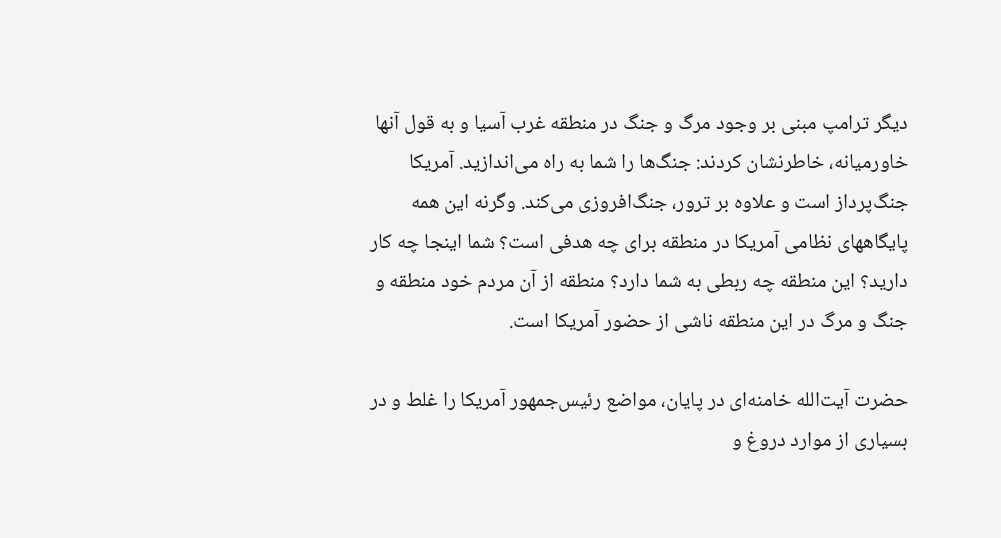دیگر ترامپ مبنی بر وجود مرگ و جنگ در منطقه غرب آسیا و به قول آنها خاورمیانه، خاطرنشان کردند: جنگ‌ها را شما به راه می‌اندازید. آمریکا جنگ‌پرداز است و علاوه بر ترور، جنگ‌افروزی می‌کند. وگرنه این همه پایگاههای نظامی آمریکا در منطقه برای چه هدفی است؟ شما اینجا چه کار دارید؟ این منطقه چه ربطی به شما دارد؟ منطقه از آن مردم خود منطقه و جنگ و مرگ در این منطقه ناشی از حضور آمریکا است.

حضرت آیت‌الله خامنه‌ای در پایان، مواضع رئیس‌جمهور آمریکا را غلط و در بسیاری از موارد دروغ و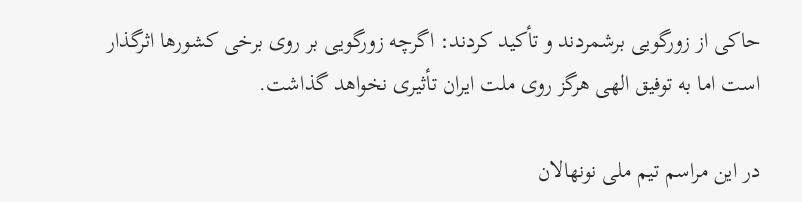حاکی از زورگویی برشمردند و تأکید کردند: اگرچه زورگویی بر روی برخی کشورها اثرگذار است اما به توفیق الهی هرگز روی ملت ایران تأثیری نخواهد گذاشت.

در این مراسم تیم ملی نونهالان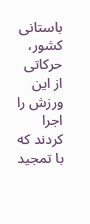باستانی کشور، حرکاتی از این ورزش را اجرا کردند که با تمجید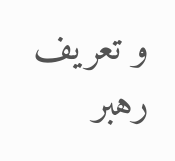و تعریف رهبر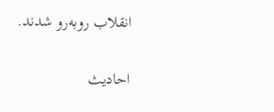انقلاب روبه‌رو شدند.

احادیث